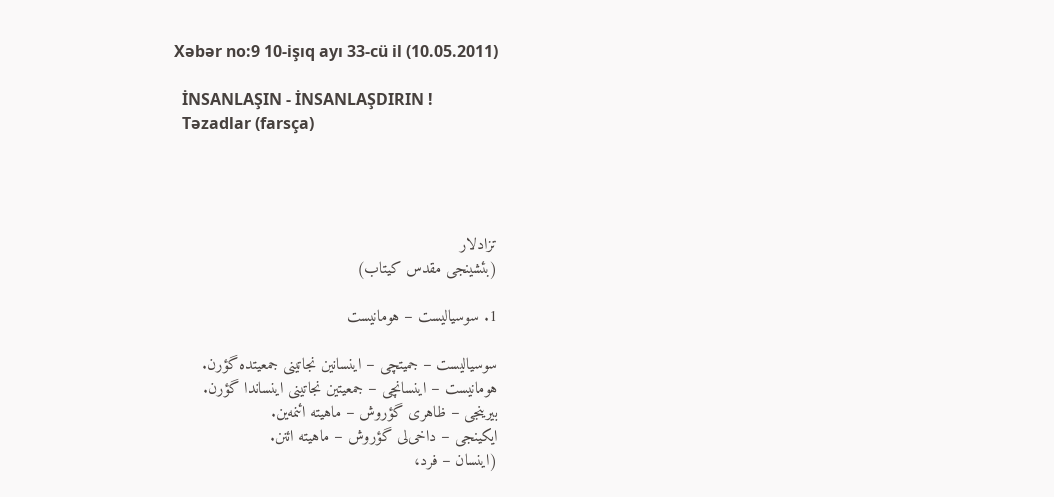Xəbər no:9 10-işıq ayı 33-cü il (10.05.2011)

  İNSANLAŞIN - İNSANLAŞDIRIN !
  Təzadlar (farsça)




تزادلار
(بئشینجی مقدس کیتاب)

1. سوسیالیست – هومانیست

سوسیالیست – جمیتچی – اینسانین نجاتینی جمعیتده گؤرن.
هومانیست – اینسانچی – جمعیتین نجاتینی اینساندا گؤرن.
بیرینجی – ظاهری گؤروش – ماهیته ائنمه‌ین.
ایکینجی – داخی‌لی گؤروش – ماهیته ائنن.
(اینسان – فرد،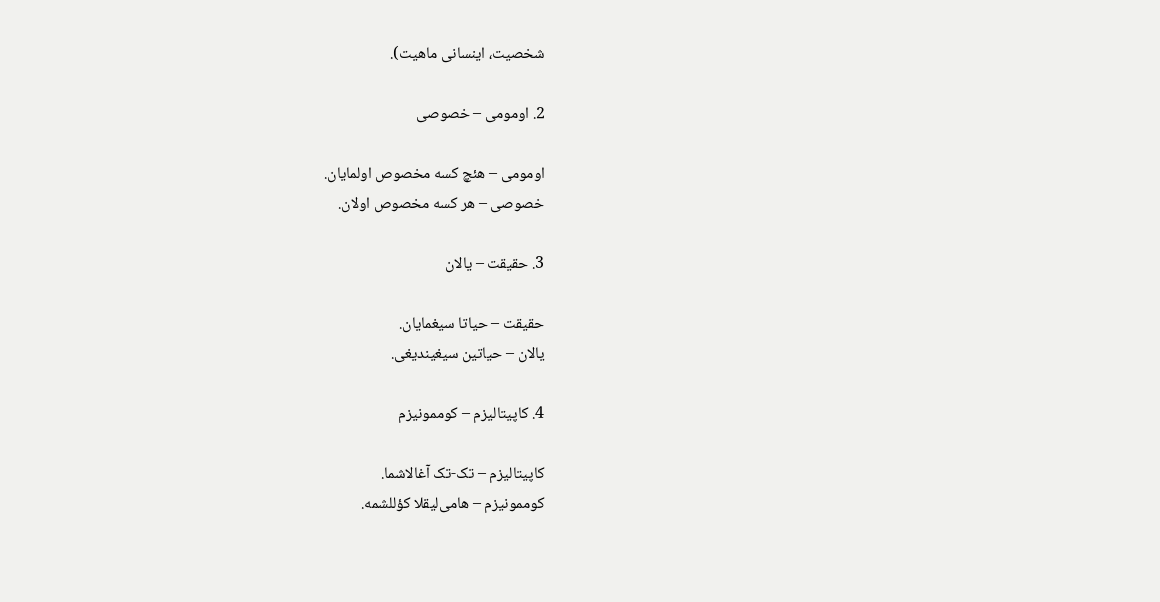شخصیت، اینسانی ماهیت).

2. اومومی – خصوصی

اومومی – هئچ کسه مخصوص اولمایان.
خصوصی – هر کسه مخصوص اولان.

3. حقیقت – یالان

حقیقت – حیاتا سیغمایان.
یالان – حیاتین سیغیندیغی.

4. کاپیتالیزم – کوممونیزم

کاپیتالیزم – تک-تک آغالاشما.
کوممونیزم – هامی‌لیقلا کؤللشمه.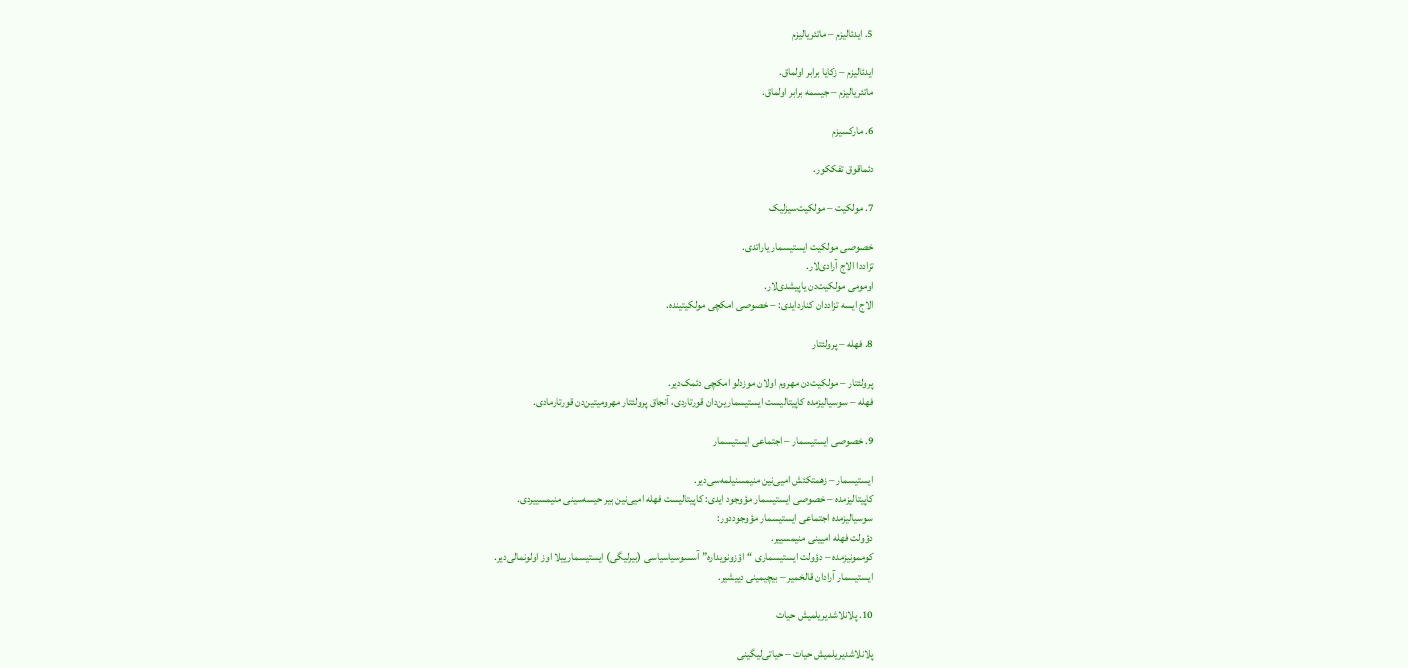5. ایدئالیزم – ماتئریالیزم

ایدئالیزم – زکایا برابر اولماق.
ماتئریالیزم – جیسمه برابر اولماق.

6. مارکسیزم

دئماقوق تفککور.

7. مولکیت – مولکیت‌سیزلیک

خصوصی مولکیت ایستیسمار یاراتدی.
تزاددا الاج آرادی‌لار.
اومومی مولکیت‌دن یاپیشدی‌لار.
الاج ایسه تزاددان کناردایدی: – خصوصی امکچی مولکیتینده.

8. فهله – پرولئتار

پرولئتار – مولکیت‌دن مهروم اولان موزدلو امکچی دئمک‌دیر.
فهله – سوسیالیزمده کاپیتالیست ایستیسمارین‌دان قورتاردی، آنجاق پرولئتار مهرومیتین‌دن قورتارمادی.

9. خصوصی ایستیسمار – اجتماعی ایستیسمار

ایستیسمار – زهمتکئش امیی‌نین منیمسنیلمه‌سی‌دیر.
کاپیتالیزمده – خصوصی ایستیسمار مؤوجود ایدی: کاپیتالیست فهله امیی‌نین بیر حیسه‌سینی منیمسییردی.
سوسیالیزمده اجتماعی ایستیسمار مؤوجوددور:
دؤولت فهله امیینی منیمسییر.
کوممونیزمده – دؤولت ایستیسماری “اؤزونویداره” آسسوسیاسیاسی (بیرلیگی) ایستیسمارییلا اوز اولونما‌لی‌دیر.
ایستیسمار آرا‌دان قالخمیر – بیچیمینی دییشیر.

10. پلانلاشدیریلمیش حیات

پلانلاشدیریلمیش حیات – حیاتی‌لیگینی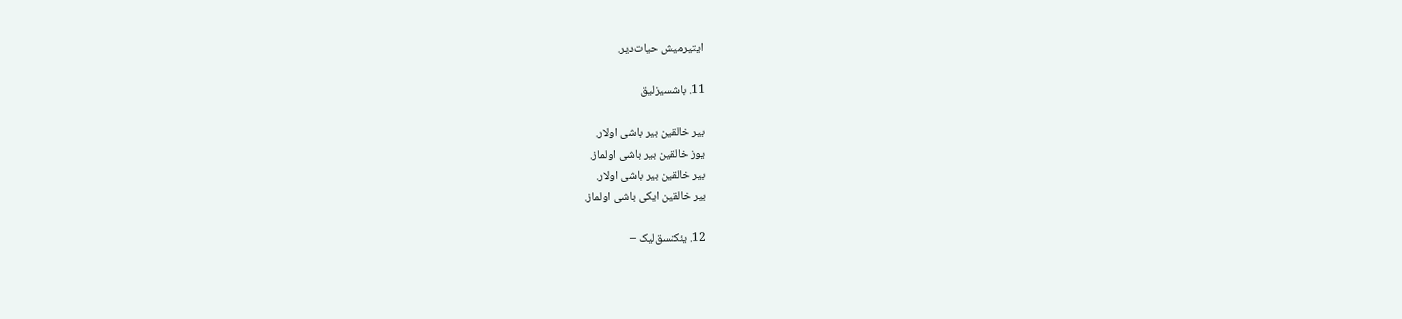ایتیرمیش حیات‌دیر.

11. باشسیزلیق

بیر خالقین بیر باشی اولار.
یوز خالقین بیر باشی اولماز.
بیر خالقین بیر باشی اولار.
بیر خالقین ایکی باشی اولماز.

12. یئکنسق‌لیک –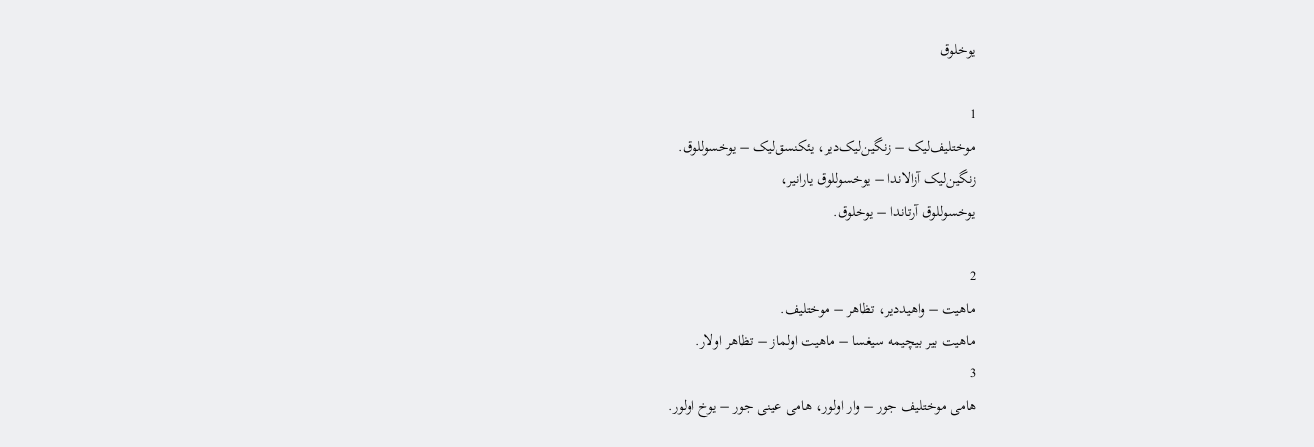یوخلوق

1
موختلیف‌لیک – زنگین‌لیک‌دیر، یئکنسق‌لیک – یوخسوللوق.
زنگین‌لیک آزالاندا – یوخسوللوق یارانیر،
یوخسوللوق آرتاندا – یوخلوق.

2
ماهیت – واهیددیر، تظاهر – موختلیف.
ماهیت بیر بیچیمه سیغسا – ماهیت اولماز – تظاهر اولار.
3
هامی موختلیف جور – وار اولور، هامی عینی جور – یوخ اولور.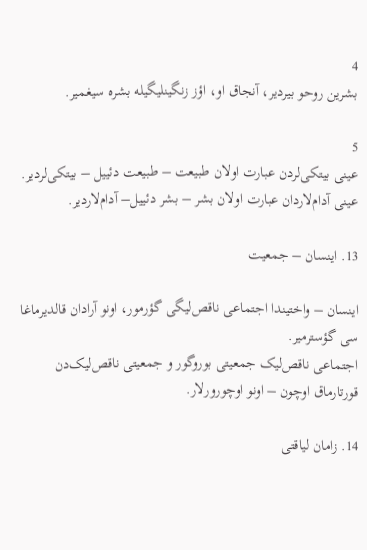4
بشرین روحو بیردیر، آنجاق او، اؤز زنگینلیگیله بشره سیغمیر.

5
عینی بیتکی‌لردن عبارت اولان طبیعت – طبیعت دئییل – بیتکی‌لردیر.
عینی آدام‌لاردان عبارت اولان بشر – بشر دئییل– آدام‌لاردیر.

13. اینسان – جمعیت

اینسان – واختیندا اجتماعی ناقص‌لیگی گؤرمور، اونو آرا‌دان قالدیرماغا سی گؤسترمیر.
اجتماعی ناقص‌لیک جمعیتی بوروگور و جمعیتی ناقص‌لیک‌دن قورتارماق اوچون – اونو اوچورورلار.

14. زامان لیاقتی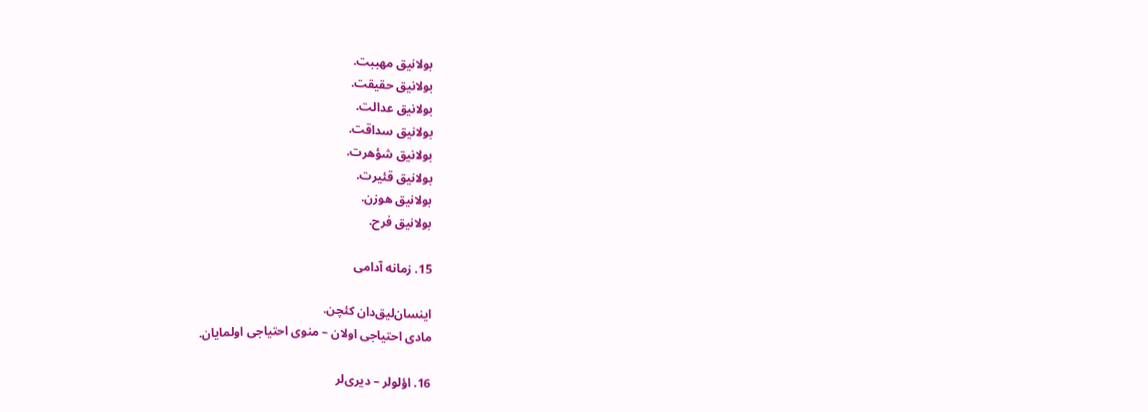بولانیق مهببت.
بولانیق حقیقت.
بولانیق عدالت.
بولانیق سداقت.
بولانیق شؤهرت.
بولانیق قئیرت.
بولانیق هوزن.
بولانیق فرح.

15. زمانه آدامی

اینسان‌لیق‌دان کئچن.
مادی احتیاجی اولان – منوی احتیاجی اولمایان.

16. اؤلولر – دیری‌لر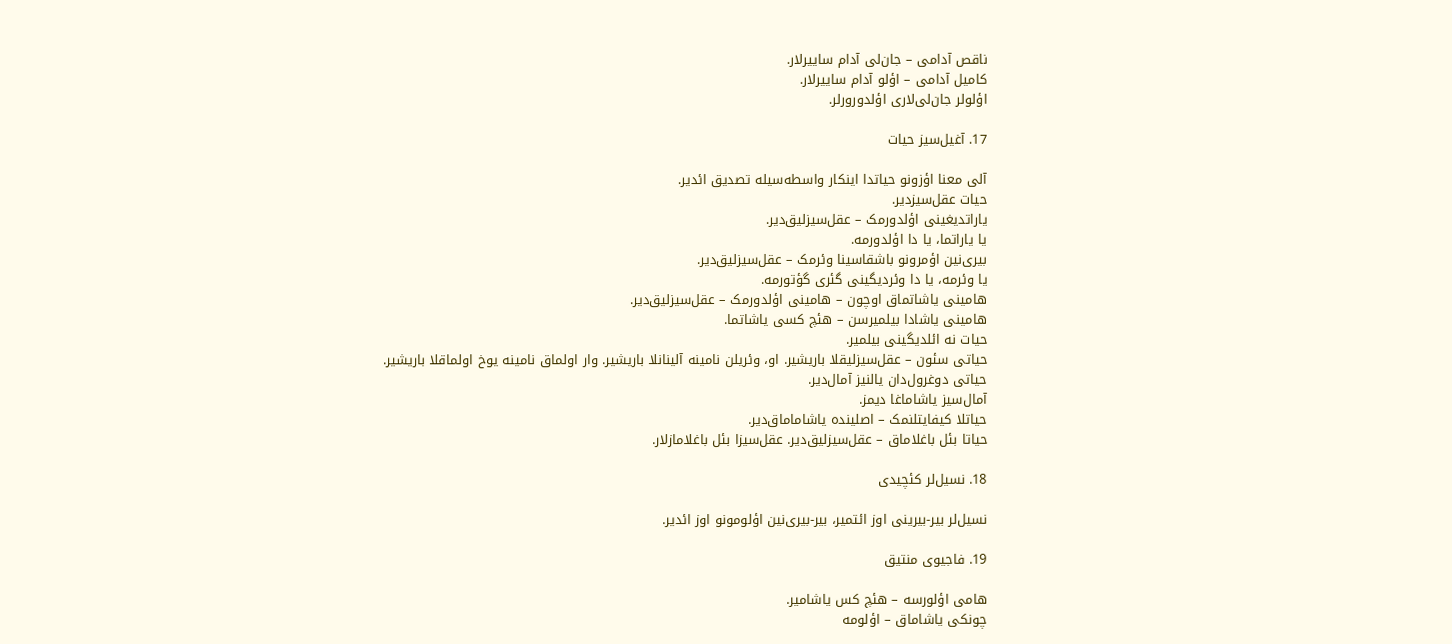ناقص آدامی – جان‌لی آدام ساییرلار.
کامیل آدامی – اؤلو آدام ساییرلار.
اؤلولر جان‌لی‌لاری اؤلدورورلر.

17. آغیل‌سیز حیات

آلی معنا اؤزونو حیاتدا اینکار واسطه‌سیله تصدیق ائدیر.
حیات عقل‌سیزدیر.
یاراتدیغینی اؤلدورمک – عقل‌سیزلیق‌دیر.
یا یاراتما، یا دا اؤلدورمه.
بیری‌نین اؤمرونو باشقاسینا وئرمک – عقل‌سیزلیق‌دیر.
یا وئرمه، یا دا وئردیگینی گئری گؤتورمه.
هامینی یاشاتماق اوچون – هامینی اؤلدورمک – عقل‌سیزلیق‌دیر.
هامینی یاشادا بیلمیرسن – هئچ کسی یاشاتما.
حیات نه ائلدیگینی بیلمیر.
حیاتی سئون – عقل‌سیزلیقلا باریشیر. او، وئریلن نامینه آلینانلا باریشیر. وار اولماق نامینه یوخ اولماقلا باریشیر.
حیاتی دوغرول‌دان یالنیز آمال‌دیر.
آمال‌سیز یاشاماغا دیمز.
حیاتلا کیفایتلنمک – اصلینده یاشاماماق‌دیر.
حیاتا بئل باغلاماق – عقل‌سیزلیق‌دیر. عقل‌سیزا بئل باغلامازلار.

18. نسیل‌لر کئچیدی

نسیل‌لر بیر-بیرینی اوز ائتمیر، بیر-بیری‌نین اؤلومونو اوز ائدیر.

19. فاجیوی منتیق

هامی اؤلورسه – هئچ کس یاشامیر.
چونکی یاشاماق – اؤلومه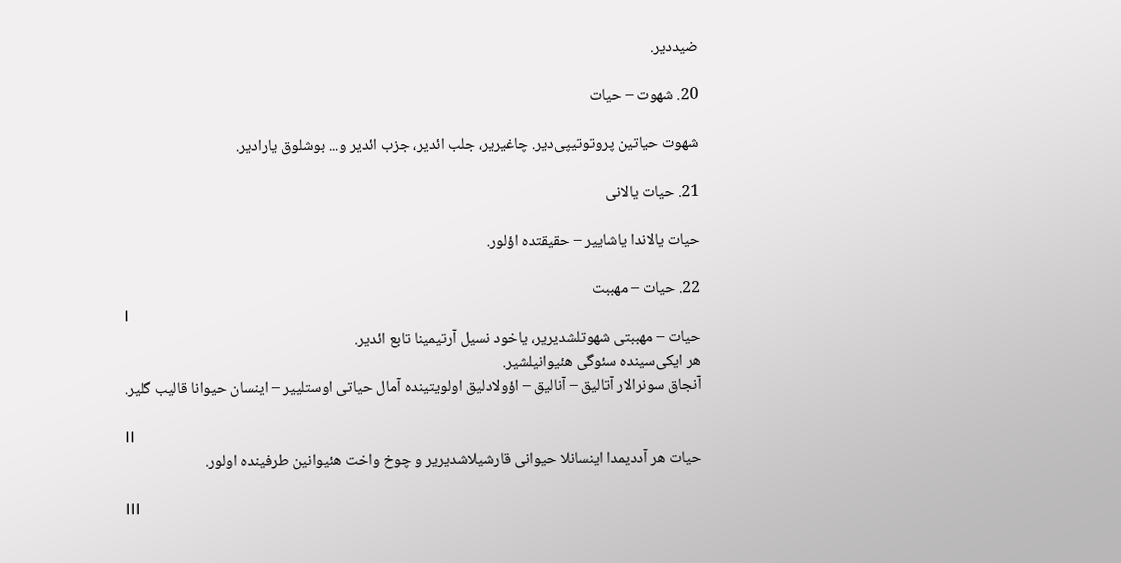ضیددیر.

20. شهوت – حیات

شهوت حیاتین پروتوتیپی‌دیر. چاغیریر، جلب ائدیر، جزب ائدیر و... بوشلوق یارا‌دیر.

21. حیات یالانی

حیات یالاندا یاشاییر – حقیقتده اؤلور.

22. حیات – مهببت
I
حیات – مهببتی شهوتلشدیریر، یاخود نسیل آرتیمینا تابع ائدیر.
هر ایکی‌سینده سئوگی هئیوانیلشیر.
آنجاق سونرا‌لار آتا‌لیق – آنا‌لیق – اؤولادلیق اولویتینده آمال حیاتی اوستلییر – اینسان حیوانا قالیب گلیر.

II
حیات هر آددیمدا اینسانلا حیوانی قارشیلاشدیریر و چوخ واخت هئیوانین طرفینده اولور.

III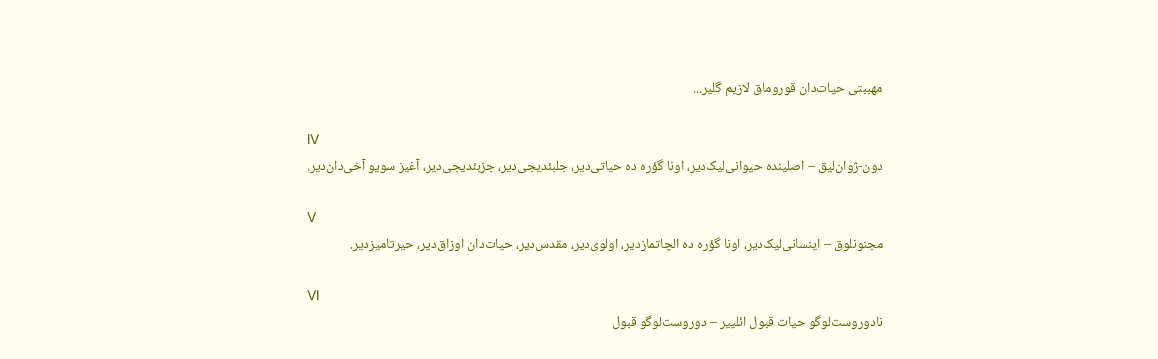مهببتی حیات‌دان قوروماق لازیم گلیر...

IV
دون-ژوان‌لیق – اصلینده حیوانی‌لیک‌دیر، اونا گؤره ده حیاتی‌دیر، جلبئدیجی‌دیر، جزبئدیجی‌دیر، آغیز سویو آخی‌دان‌دیر.

V
مجنونلوق – اینسانی‌لیک‌دیر، اونا گؤره ده الچاتمازدیر، اولوی‌دیر، مقدس‌دیر، حیات‌دان اوزاق‌دیر، حیرتامیزدیر.

VI
نادوروست‌لوگو حیات قبول ائلییر – دوروست‌لوگو قبول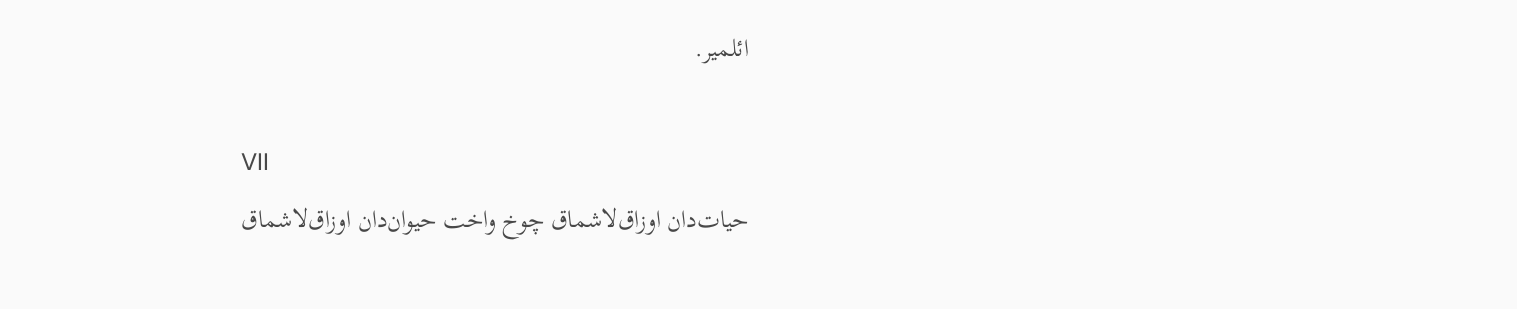ائلمیر.

VII
حیات‌دان اوزاق‌لاشماق چوخ واخت حیوان‌دان اوزاق‌لاشماق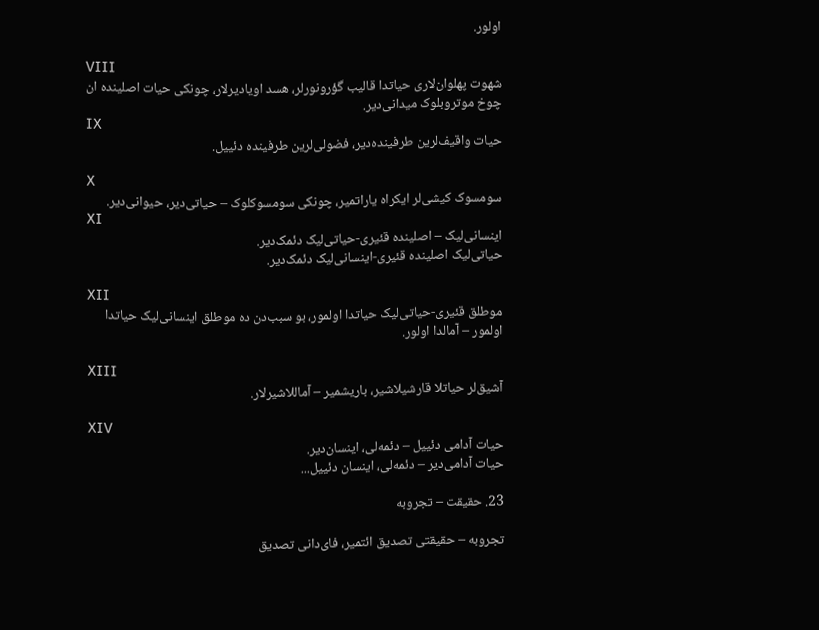اولور.

VIII
شهوت پهلوان‌لاری حیاتدا قالیب گؤرونورلر، هسد اویا‌دیرلار، چونکی حیات اصلینده ان چوخ موتروبلوک میدانی‌دیر.
IX
حیات واقیف‌لرین طرفینده‌دیر، فضولی‌لرین طرفینده دئییل.

X
سومسوک کیشی‌لر ایکراه یاراتمیر، چونکی سومسوکلوک – حیاتی‌دیر، حیوانی‌دیر.
XI
اینسانی‌لیک – اصلینده قئیری-حیاتی‌لیک دئمک‌دیر.
حیاتی‌لیک اصلینده قئیری-اینسانی‌لیک دئمک‌دیر.

XII
موطلق قئیری-حیاتی‌لیک حیاتدا اولمور، بو سبب‌دن ده موطلق اینسانی‌لیک حیاتدا اولمور – آمالدا اولور.

XIII
آشیق‌لر حیاتلا قارشیلاشیر، باریشمیر – آماللاشیرلار.

XIV
حیات آدامی دئییل – دئمه‌لی، اینسان‌دیر.
حیات آدامی‌دیر – دئمه‌لی، اینسان دئییل...

23. حقیقت – تجروبه

تجروبه – حقیقتی تصدیق ائتمیر، فای‌دانی تصدیق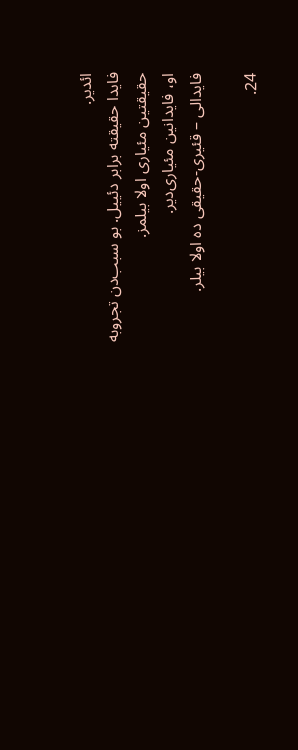ائدیر.
فایدا حقیقته برابر دئییل. بو سبب‌دن تجروبه حقیقتین مئیاری اولا بیلمز.
او، فایدانین مئیاری‌دیر.
فایدا‌لی – قئیری-حقیقی ده اولا بیلر.

24.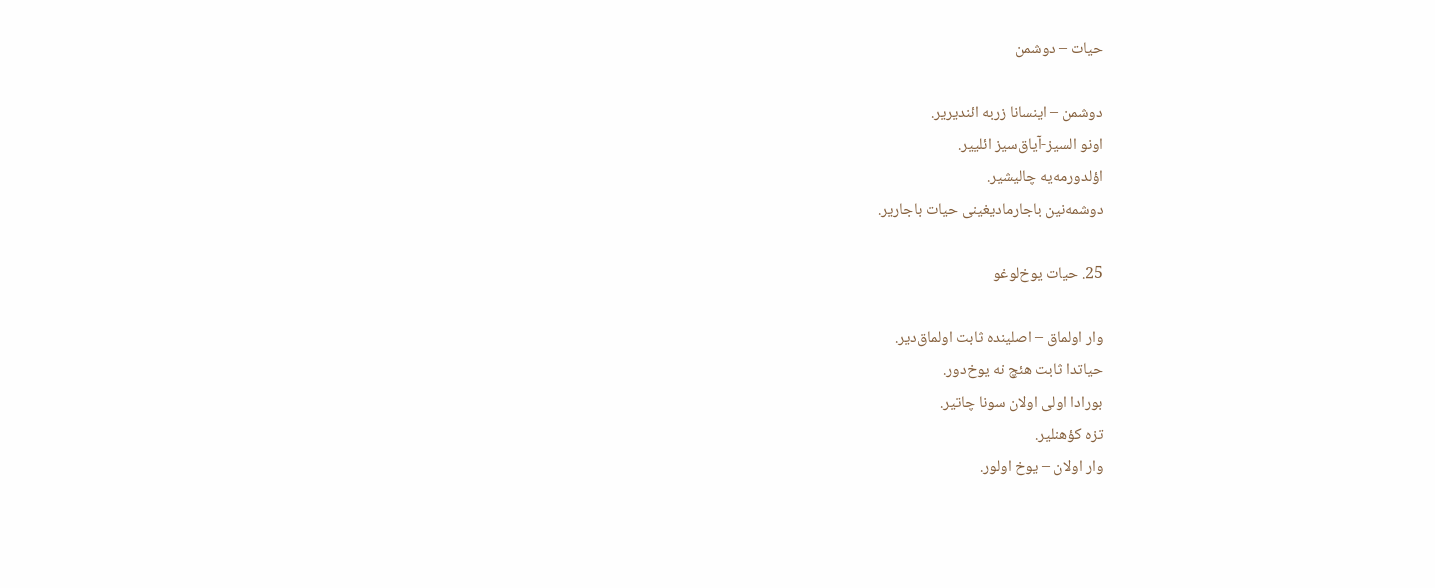حیات – دوشمن

دوشمن – اینسانا زربه ائندیریر.
اونو السیز-آیاق‌سیز ائلییر.
اؤلدورمه‌یه چالیشیر.
دوشمه‌نین باجارمادیغینی حیات باجاریر.

25. حیات یوخ‌لوغو

وار اولماق – اصلینده ثابت اولماق‌دیر.
حیاتدا ثابت هئچ نه یوخ‌دور.
بورادا اولی اولان سونا چاتیر.
تزه کؤهنلیر.
وار اولان – یوخ اولور.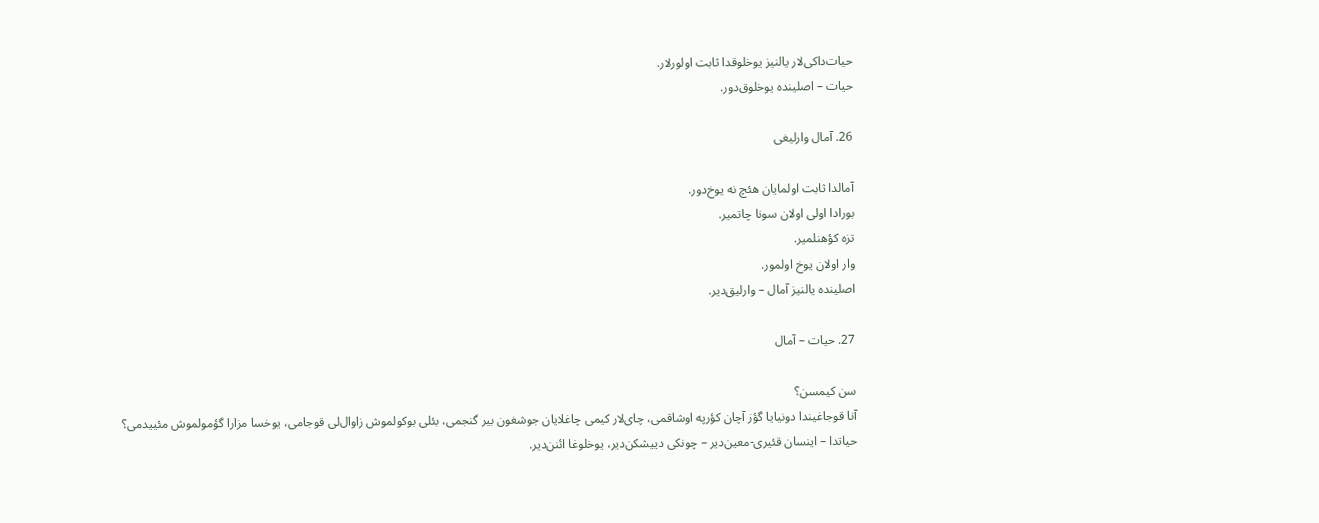حیات‌داکی‌لار یالنیز یوخلوقدا ثابت اولورلار.
حیات – اصلینده یوخلوق‌دور.

26. آمال وارلیغی

آمالدا ثابت اولمایان هئچ نه یوخ‌دور.
بورادا اولی اولان سونا چاتمیر.
تزه کؤهنلمیر.
وار اولان یوخ اولمور.
اصلینده یالنیز آمال – وارلیق‌دیر.

27. حیات – آمال

سن کیمسن؟
آنا قوجاغیندا دونیایا گؤز آچان کؤرپه اوشاقمی، چای‌لار کیمی چاغلایان جوشغون بیر گنجمی، بئلی بوکولموش زاوال‌لی قوجامی، یوخسا مزارا گؤمولموش مئییدمی؟
حیاتدا – اینسان قئیری-معین‌دیر – چونکی دییشکن‌دیر، یوخلوغا ائنن‌دیر.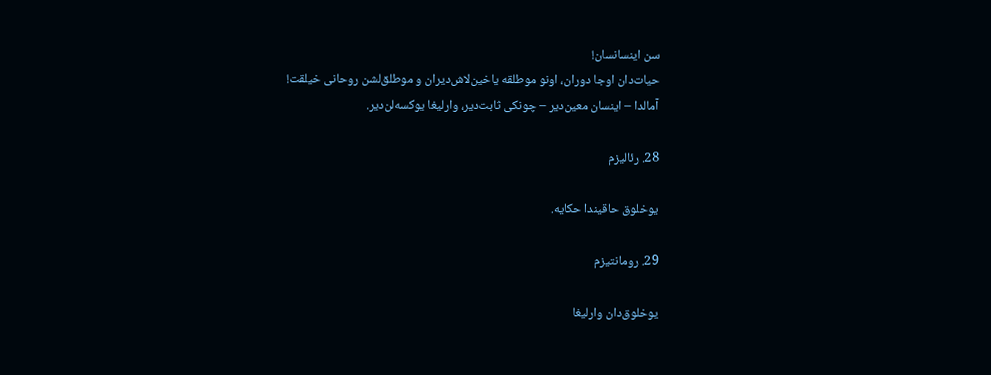سن اینسانسان!
حیات‌دان اوجا دوران، اونو موطلقه یاخین‌لاش‌دیران و موطلق‌لشن روحانی خیلقت!
آمالدا – اینسان معین‌دیر – چونکی ثابت‌دیر، وارلیغا یوکسه‌لن‌دیر.

28. رئالیزم

یوخلوق حاقیندا حکایه.

29. رومانتیزم

یوخلوق‌دان وارلیغا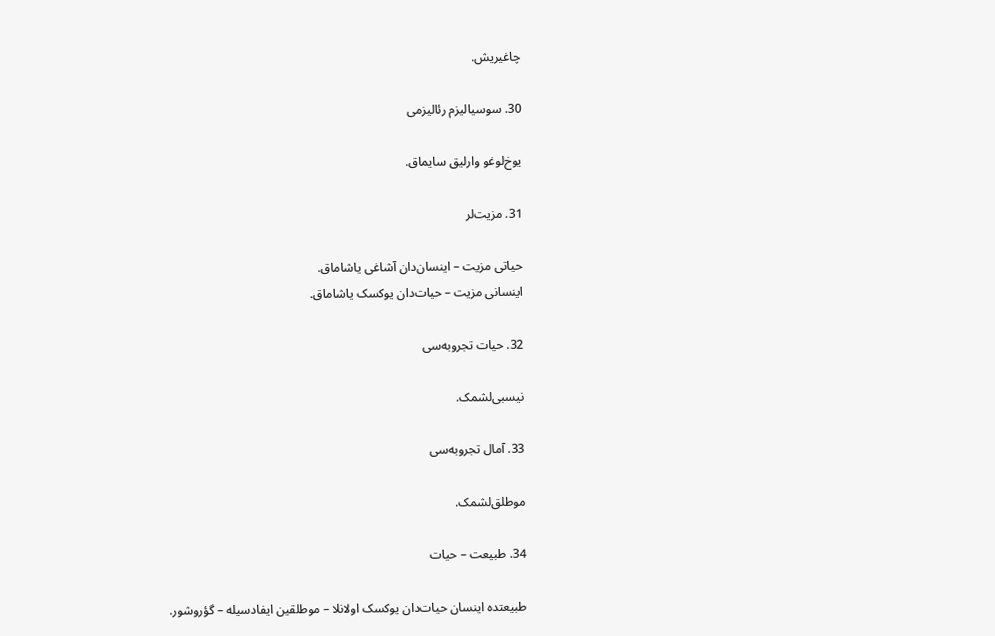چاغیریش.

30. سوسیالیزم رئالیزمی

یوخ‌لوغو وارلیق سایماق.

31. مزیت‌لر

حیاتی مزیت – اینسان‌دان آشاغی یاشاماق.
اینسانی مزیت – حیات‌دان یوکسک یاشاماق.

32. حیات تجروبه‌سی

نیسبی‌لشمک.

33. آمال تجروبه‌سی

موطلق‌لشمک.

34. طبیعت – حیات

طبیعتده اینسان حیات‌دان یوکسک اولانلا – موطلقین ایفادسیله – گؤروشور.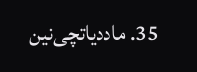35. ماددیاتچی‌نین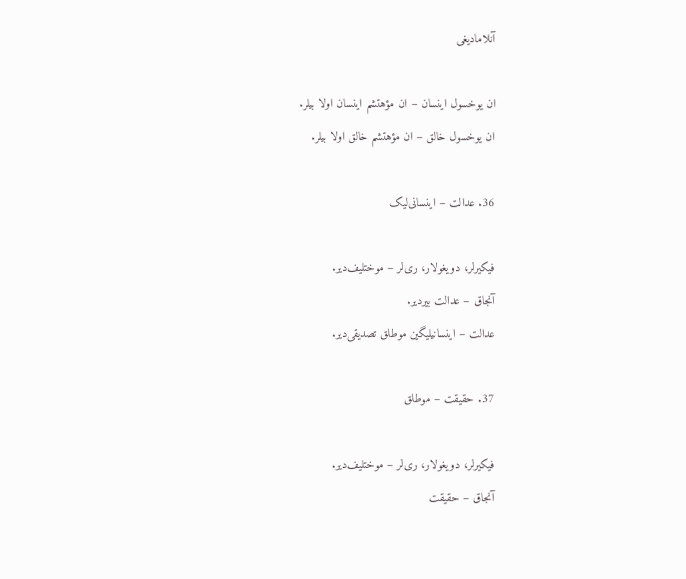آنلامادیغی

ان یوخسول اینسان – ان مؤهتشم اینسان اولا بیلر.
ان یوخسول خالق – ان مؤهتشم خالق اولا بیلر.

36. عدالت – اینسانی‌لیک

فیکیرلر، دویغولار، ری‌لر – موختلیف‌دیر.
آنجاق – عدالت بیردیر.
عدالت – اینسانیلیگین موطلق تصدیقی‌دیر.

37. حقیقت – موطلق

فیکیرلر، دویغولار، ری‌لر – موختلیف‌دیر.
آنجاق – حقیقت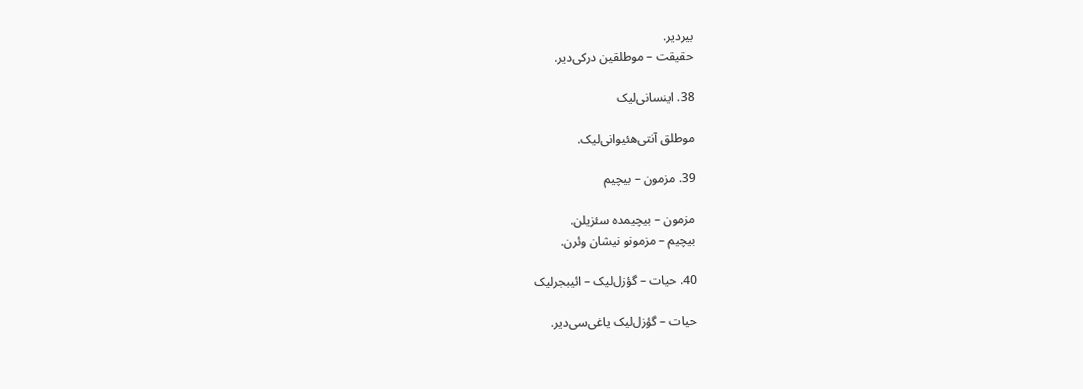بیردیر.
حقیقت – موطلقین درکی‌دیر.

38. اینسانی‌لیک

موطلق آنتی‌هئیوانی‌لیک.

39. مزمون – بیچیم

مزمون – بیچیمده سئزیلن.
بیچیم – مزمونو نیشان وئرن.

40. حیات – گؤزل‌لیک – ائیبجرلیک

حیات – گؤزل‌لیک یاغی‌سی‌دیر.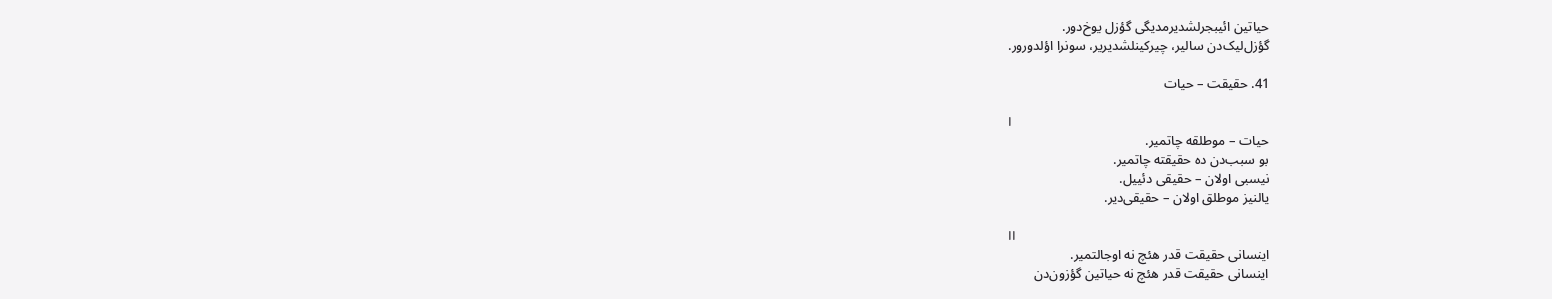حیاتین ائیبجرلشدیرمدیگی گؤزل یوخ‌دور.
گؤزل‌لیک‌دن سالیر، چیرکینلشدیریر، سونرا اؤلدورور.

41. حقیقت – حیات

I
حیات – موطلقه چاتمیر.
بو سبب‌دن ده حقیقته چاتمیر.
نیسبی اولان – حقیقی دئییل.
یالنیز موطلق اولان – حقیقی‌دیر.

II
اینسانی حقیقت قدر هئچ نه اوجالتمیر.
اینسانی حقیقت قدر هئچ نه حیاتین گؤزون‌دن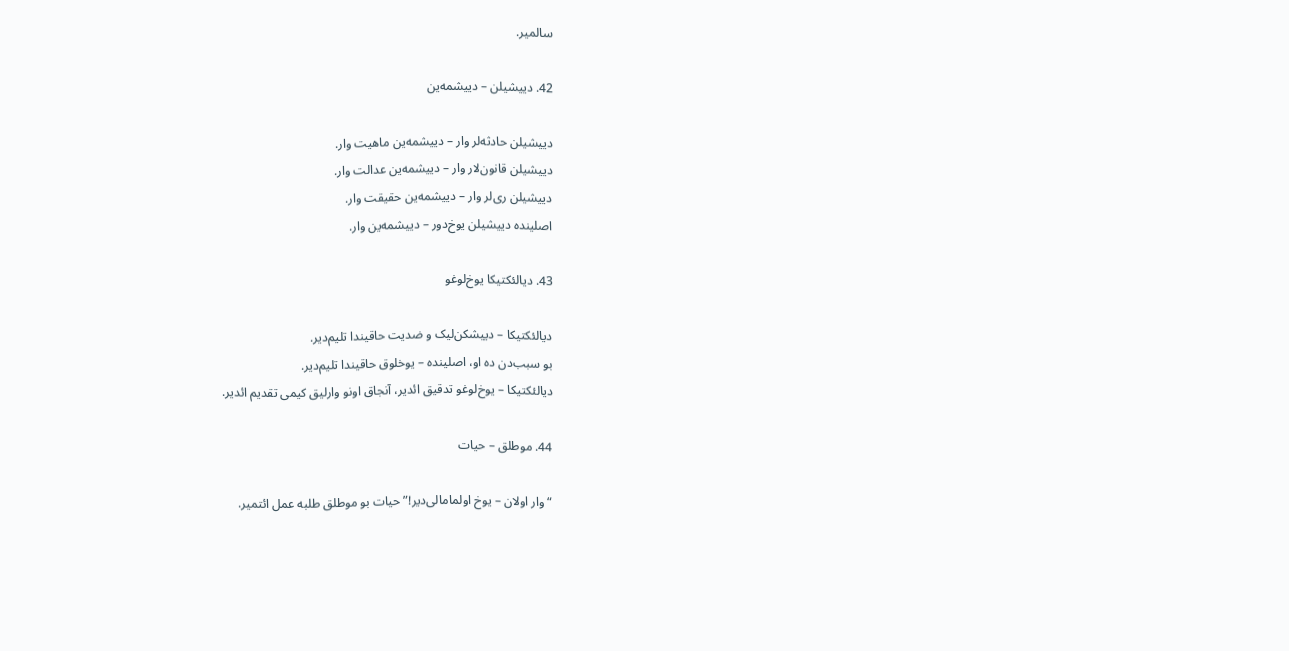سالمیر.

42. دییشیلن – دییشمه‌ین

دییشیلن حادثه‌لر وار – دییشمه‌ین ماهیت وار.
دییشیلن قانون‌لار وار – دییشمه‌ین عدالت وار.
دییشیلن ری‌لر وار – دییشمه‌ین حقیقت وار.
اصلینده دییشیلن یوخ‌دور – دییشمه‌ین وار.

43. دیالئکتیکا یوخ‌لوغو

دیالئکتیکا – دییشکن‌لیک و ضدیت حاقیندا تلیم‌دیر.
بو سبب‌دن ده او، اصلینده – یوخلوق حاقیندا تلیم‌دیر.
دیالئکتیکا – یوخ‌لوغو تدقیق ائدیر، آنجاق اونو وارلیق کیمی تقدیم ائدیر.

44. موطلق – حیات

“وار اولان – یوخ اولماما‌لی‌دیر!” حیات بو موطلق طلبه عمل ائتمیر.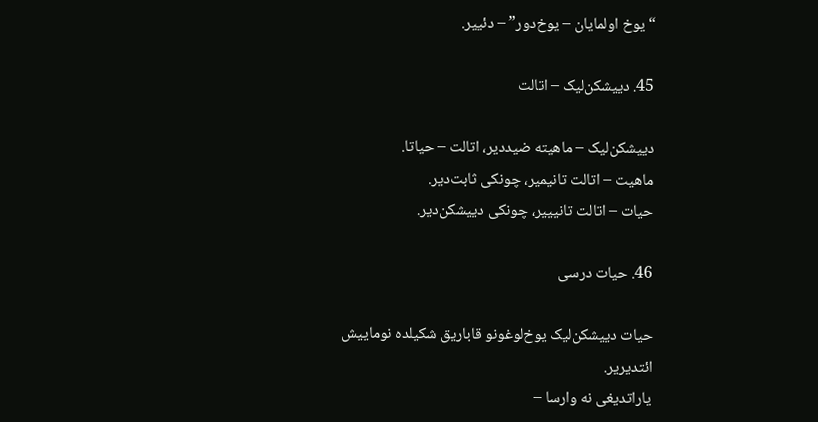“یوخ اولمایان – یوخ‌دور” – دئییر.

45. دییشکن‌لیک – اتالت

دییشکن‌لیک – ماهیته ضیددیر، اتالت – حیاتا.
ماهیت – اتالت تانیمیر، چونکی ثابت‌دیر.
حیات – اتالت تانیییر، چونکی دییشکن‌دیر.

46. حیات درسی

حیات دییشکن‌لیک یوخ‌لوغونو قاباریق شکیلده نوماییش ائتدیریر.
یاراتدیغی نه وارسا –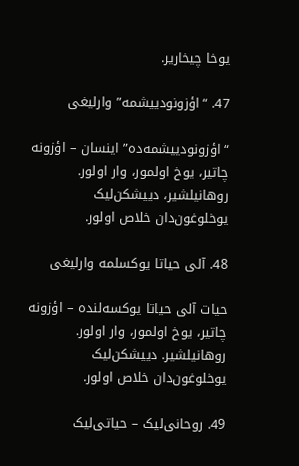یوخا چیخاریر.

47. “اؤزونودییشمه” وارلیغی

“اؤزونودییشمه‌ده” اینسان – اؤزونه چاتیر، یوخ اولمور، وار اولور. روهانیلشیر، دییشکن‌لیک یوخلوغون‌دان خلاص اولور.

48. آلی حیاتا یوکسلمه وارلیغی

حیات آلی حیاتا یوکسه‌لنده – اؤزونه چاتیر، یوخ اولمور، وار اولور. روهانیلشیر. دییشکن‌لیک یوخلوغون‌دان خلاص اولور.

49. روحانی‌لیک – حیاتی‌لیک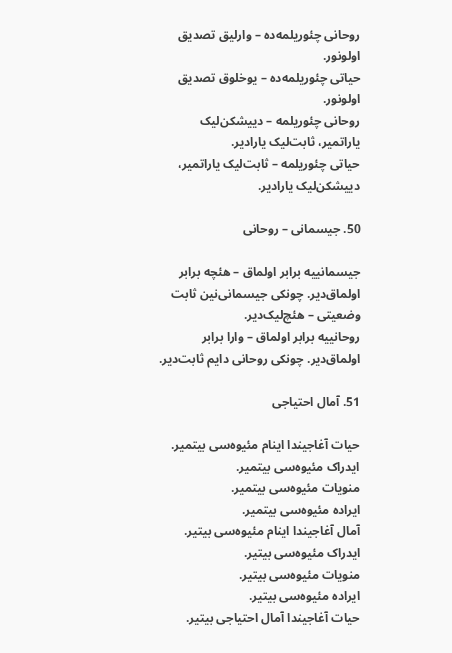روحانی چئوریلمه‌ده – وارلیق تصدیق اولونور.
حیاتی چئوریلمه‌ده – یوخلوق تصدیق اولونور.
روحانی چئوریلمه – دییشکن‌لیک یاراتمیر، ثابت‌لیک یارا‌دیر.
حیاتی چئوریلمه – ثابت‌لیک یاراتمیر، دییشکن‌لیک یارا‌دیر.

50. جیسمانی – روحانی

جیسمانییه برابر اولماق – هئچه برابر اولماق‌دیر. چونکی جیسمانی‌نین ثابت وضعیتی – هئچ‌لیک‌دیر.
روحانییه برابر اولماق – وارا برابر اولماق‌دیر. چونکی روحانی دایم ثابت‌دیر.

51. آمال احتیاجی

حیات آغاجیندا اینام مئیوه‌سی بیتمیر.
ایدراک مئیوه‌سی بیتمیر.
منویات مئیوه‌سی بیتمیر.
ایراده مئیوه‌سی بیتمیر.
آمال آغاجیندا اینام مئیوه‌سی بیتیر.
ایدراک مئیوه‌سی بیتیر.
منویات مئیوه‌سی بیتیر.
ایراده مئیوه‌سی بیتیر.
حیات آغاجیندا آمال احتیاجی بیتیر.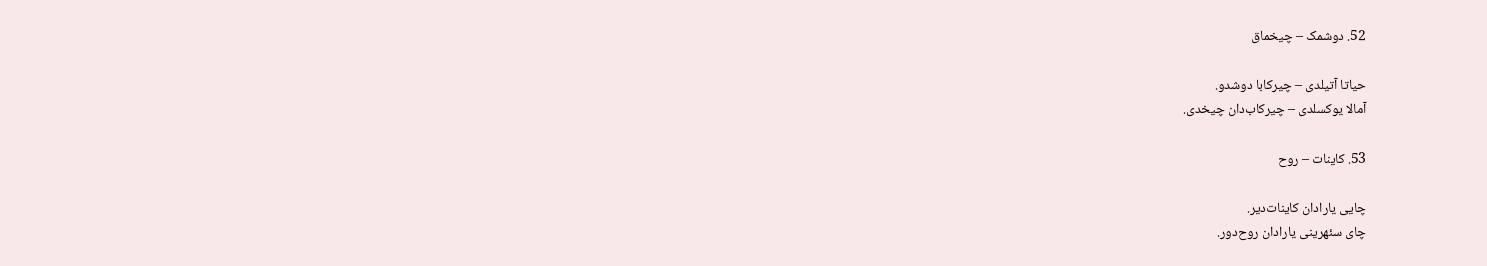52. دوشمک – چیخماق

حیاتا آتیلدی – چیرکابا دوشدو.
آمالا یوکسلدی – چیرکاب‌دان چیخدی.

53. کاینات – روح

چایی یارا‌دان کاینات‌دیر.
چای سئهرینی یارا‌دان روح‌دور.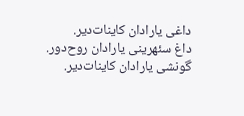داغی یارا‌دان کاینات‌دیر.
داغ سئهرینی یارا‌دان روح‌دور.
گونشی یارا‌دان کاینات‌دیر.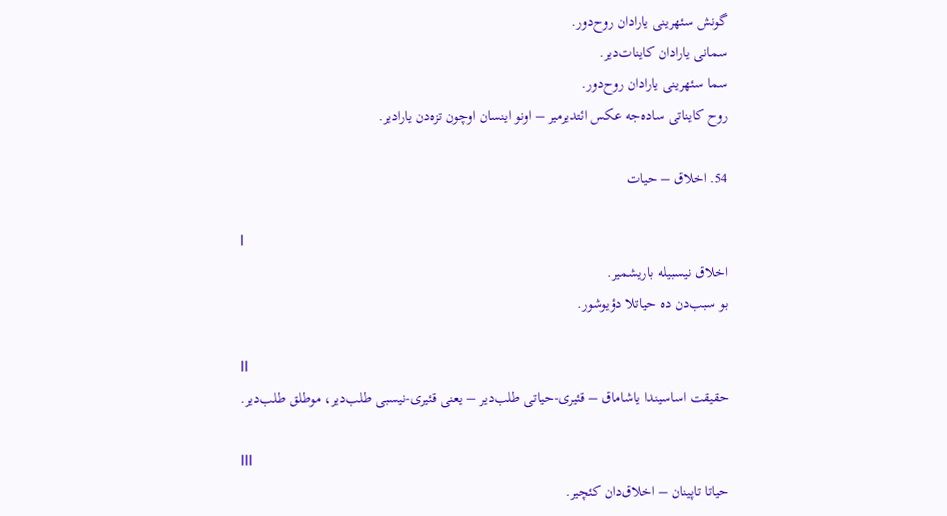گونش سئهرینی یارا‌دان روح‌دور.
سمانی یارا‌دان کاینات‌دیر.
سما سئهرینی یارا‌دان روح‌دور.
روح کایناتی ساده‌جه عکس ائتدیرمیر – اونو اینسان اوچون تزه‌دن یارا‌دیر.

54. اخلاق – حیات

I
اخلاق نیسبیله باریشمیر.
بو سبب‌دن ده حیاتلا دؤیوشور.

II
حقیقت اساسیندا یاشاماق – قئیری-حیاتی طلب‌دیر – یعنی قئیری-نیسبی طلب‌دیر، موطلق طلب‌دیر.

III
حیاتا تاپینان – اخلاق‌دان کئچیر.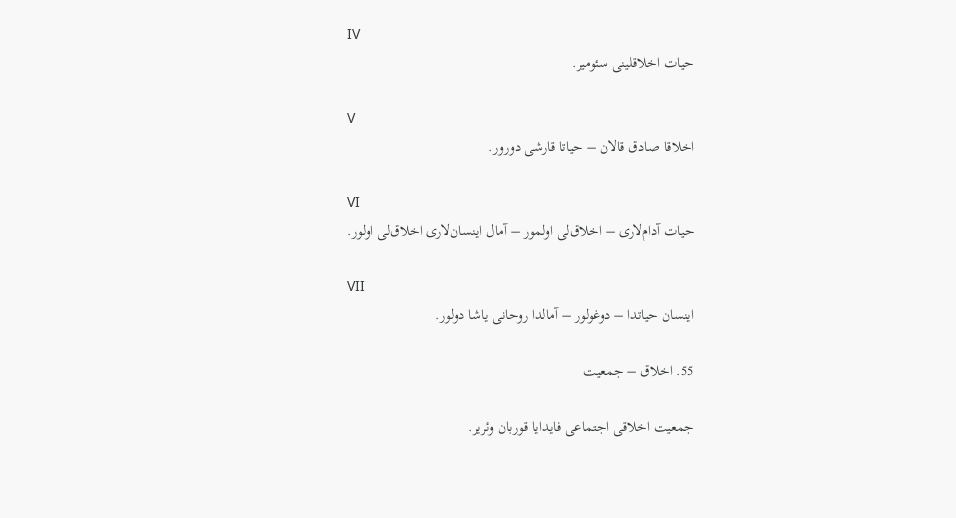IV
حیات اخلاقلینی سئومیر.

V
اخلاقا صادق قالان – حیاتا قارشی دورور.

VI
حیات آدام‌لاری – اخلاق‌لی اولمور – آمال اینسان‌لاری اخلاق‌لی اولور.

VII
اینسان حیاتدا – دوغولور – آمالدا روحانی یاشا دولور.

55. اخلاق – جمعیت

جمعیت اخلاقی اجتماعی فایدایا قوربان وئریر.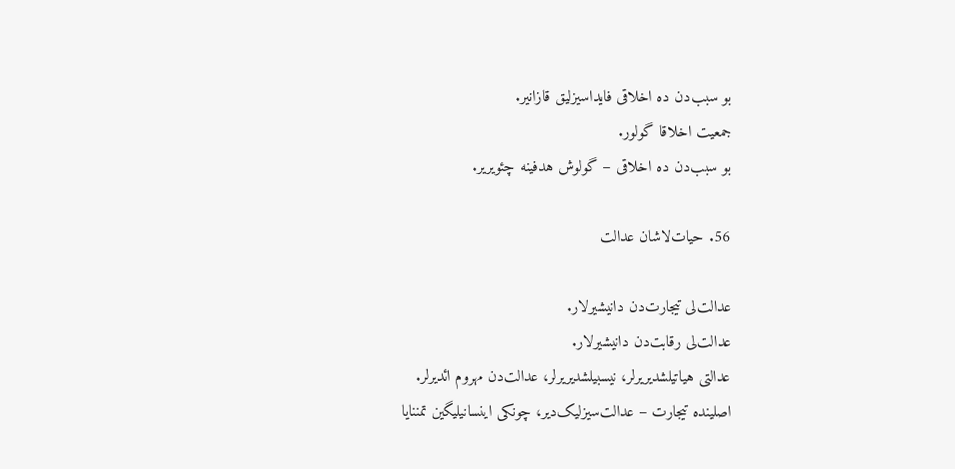بو سبب‌دن ده اخلاقی فایدا‌سیزلیق قازانیر.
جمعیت اخلاقا گولور.
بو سبب‌دن ده اخلاقی – گولوش هدفینه چئویریر.

56. حیات‌لاشان عدالت

عدالت‌لی تیجارت‌دن دانیشیرلار.
عدالت‌لی رقابت‌دن دانیشیرلار.
عدالتی هیاتیلشدیریرلر، نیسبیلشدیریرلر، عدالت‌دن مهروم ائدیرلر.
اصلینده تیجارت – عدالت‌سیزلیک‌دیر، چونکی اینسانیلیگین تمننایا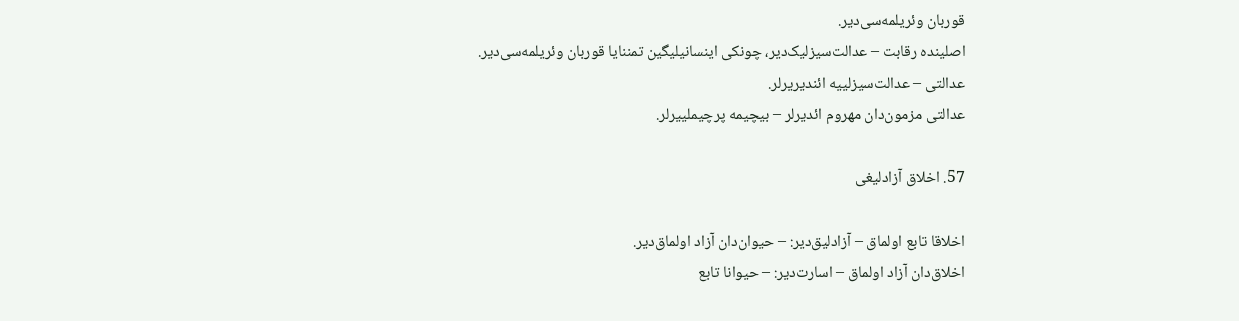قوربان وئریلمه‌سی‌دیر.
اصلینده رقابت – عدالت‌سیزلیک‌دیر، چونکی اینسانیلیگین تمننایا قوربان وئریلمه‌سی‌دیر.
عدالتی – عدالت‌سیزلییه ائندیریرلر.
عدالتی مزمون‌دان مهروم ائدیرلر – بیچیمه پرچیملییرلر.

57. اخلاق آزادلیغی

اخلاقا تابع اولماق – آزادلیق‌دیر: – حیوان‌دان آزاد اولماق‌دیر.
اخلاق‌دان آزاد اولماق – اسارت‌دیر: – حیوانا تابع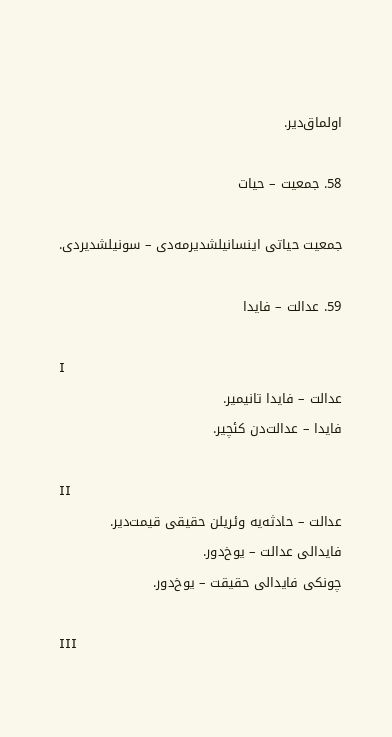اولماق‌دیر.

58. جمعیت – حیات

جمعیت حیاتی اینسانیلشدیرمه‌دی – سونیلشدیردی.

59. عدالت – فایدا

I
عدالت – فایدا تانیمیر.
فایدا – عدالت‌دن کئچیر.

II
عدالت – حادثه‌یه وئریلن حقیقی قیمت‌دیر.
فایدا‌لی عدالت – یوخ‌دور.
چونکی فایدا‌لی حقیقت – یوخ‌دور.

III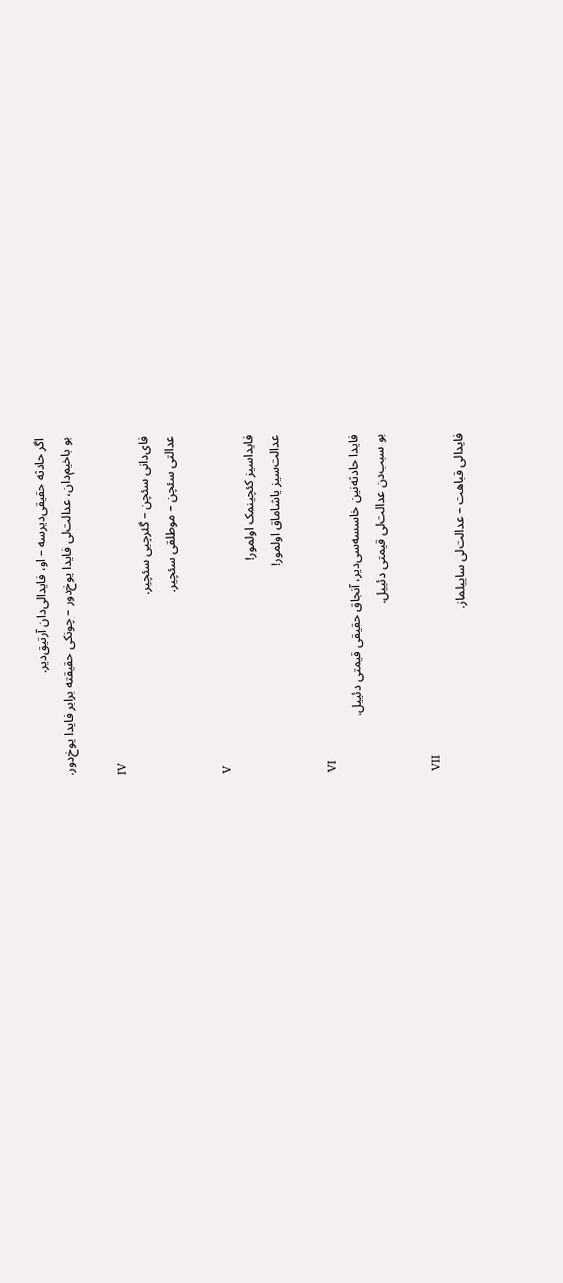اگر حادثه حقیقی‌دیرسه – او، فایدا‌لی‌دان آرتیق‌دیر.
بو باخیم‌دان، عدالت‌لی فایدا یوخ‌دور – چونکی حقیقته برابر فایدا یوخ‌دور.

IV
فای‌دانی سئچن – گئرچیی سئچیر.
عدالتی سئچن – موطلقی سئچیر.

V
فایدا‌سیز کئچینمک اولمور!
عدالت‌سیز یاشاماق اولمور!

VI
فایدا حادثه‌نین خاسسه‌سی‌دیر، آنجاق حقیقی قیمتی دئییل.
بو سبب‌دن عدالت‌لی قیمتی دئییل.

VII
فایدا‌لی قباهت – عدالت‌لی ساییلماز.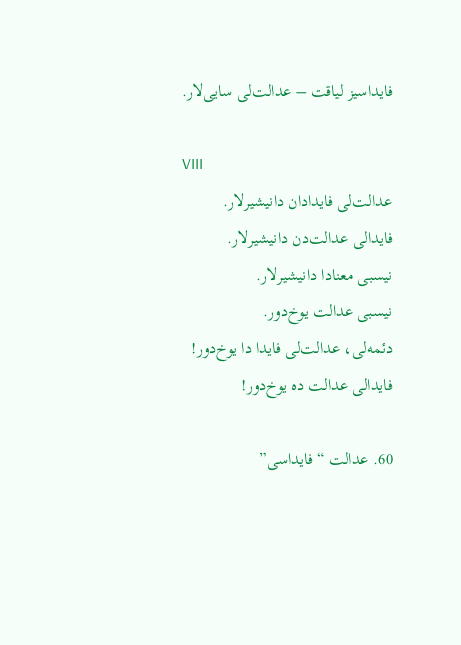فایدا‌سیز لیاقت – عدالت‌لی سایی‌لار.

VIII
عدالت‌لی فایدا‌دان دانیشیرلار.
فایدا‌لی عدالت‌دن دانیشیرلار.
نیسبی معنادا دانیشیرلار.
نیسبی عدالت یوخ‌دور.
دئمه‌لی، عدالت‌لی فایدا دا یوخ‌دور!
فایدا‌لی عدالت ده یوخ‌دور!

60. عدالت “فایداسی”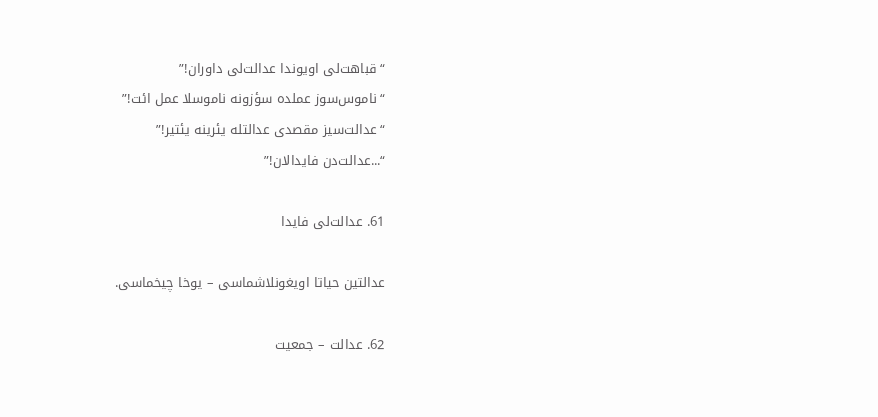“قباهت‌لی اویوندا عدالت‌لی داوران!”
“ناموس‌سوز عملده سؤزونه ناموسلا عمل ائت!”
“عدالت‌سیز مقصدی عدالتله یئرینه یئتیر!”
“...عدالت‌دن فایدالان!”

61. عدالت‌لی فایدا

عدالتین حیاتا اویغونلاشماسی – یوخا چیخماسی.

62. عدالت – جمعیت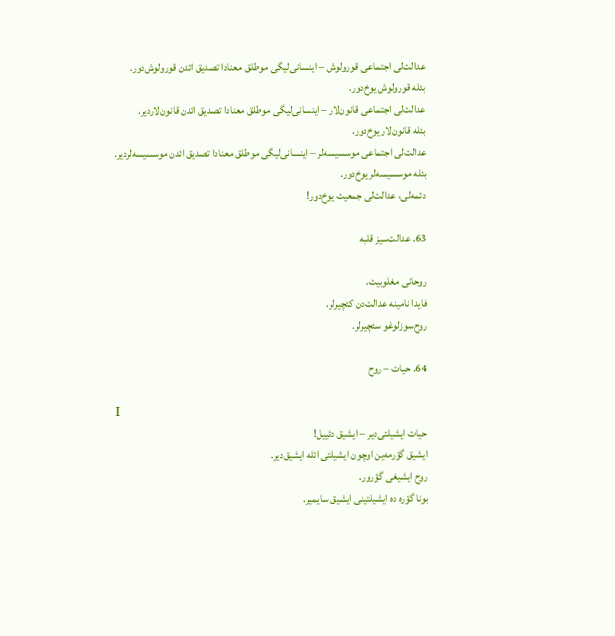عدالت‌لی اجتماعی قورولوش – اینسانی‌لیگی موطلق معنادا تصدیق ائدن قورولوش‌دور.
بئله قورولوش یوخ‌دور.
عدالت‌لی اجتماعی قانون‌لار – اینسانی‌لیگی موطلق معنادا تصدیق ائدن قانون‌لاردیر.
بئله قانون‌لار یوخ‌دور.
عدالت‌لی اجتماعی موسسیسه‌لر – اینسانی‌لیگی موطلق معنادا تصدیق ائدن موسسیسه‌لردیر.
بئله موسسیسه‌لر یوخ‌دور.
دئمه‌لی، عدالت‌لی جمعیت یوخ‌دور!

63. عدالت‌سیز قلبه

روحانی مغلوبیت.
فایدا نامینه عدالت‌دن کئچیرلر.
روح‌سوزلوغو سئچیرلر.

64. حیات – روح

I
حیات ایشیلتی‌دیر – ایشیق دئییل!
ایشیق گؤرمه‌ین اوچون ایشیلتی ائله ایشیق‌دیر.
روح ایشیغی گؤرور.
بونا گؤره ده ایشیلتینی ایشیق سایمیر.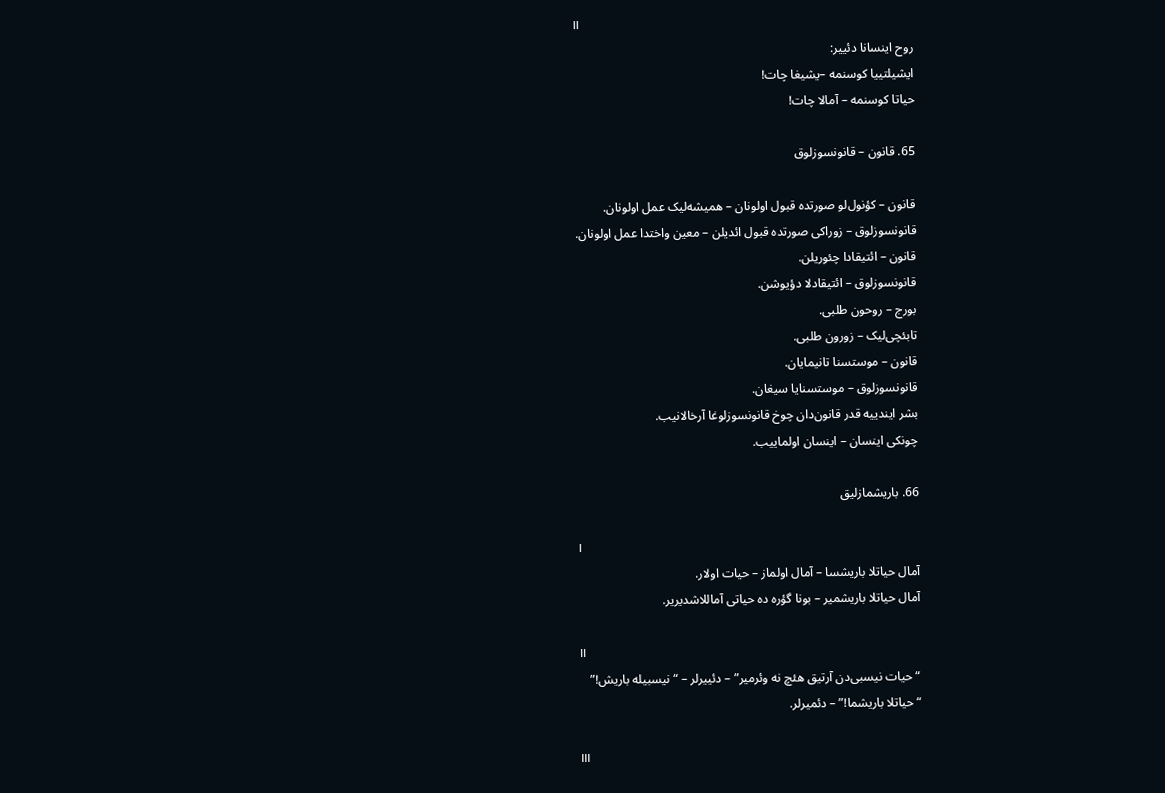II
روح اینسانا دئییر:
ایشیلتییا کوسنمه –یشیغا چات!
حیاتا کوسنمه – آمالا چات!

65. قانون – قانونسوزلوق

قانون – کؤنول‌لو صورتده قبول اولونان – همیشه‌لیک عمل اولونان.
قانونسوزلوق – زوراکی صورتده قبول ائدیلن – معین واختدا عمل اولونان.
قانون – ائتیقادا چئوریلن.
قانونسوزلوق – ائتیقادلا دؤیوشن.
بورج – روحون طلبی.
تابئچی‌لیک – زورون طلبی.
قانون – موستسنا تانیمایان.
قانونسوزلوق – موستسنایا سیغان.
بشر ایندییه قدر قانون‌دان چوخ قانونسوزلوغا آرخالانیب.
چونکی اینسان – اینسان اولماییب.

66. باریشمازلیق

I
آمال حیاتلا باریشسا – آمال اولماز – حیات اولار.
آمال حیاتلا باریشمیر – بونا گؤره ده حیاتی آماللاشدیریر.

II
“حیات نیسبی‌دن آرتیق هئچ نه وئرمیر” – دئییرلر – “نیسبیله باریش!”
“حیاتلا باریشما!” – دئمیرلر.

III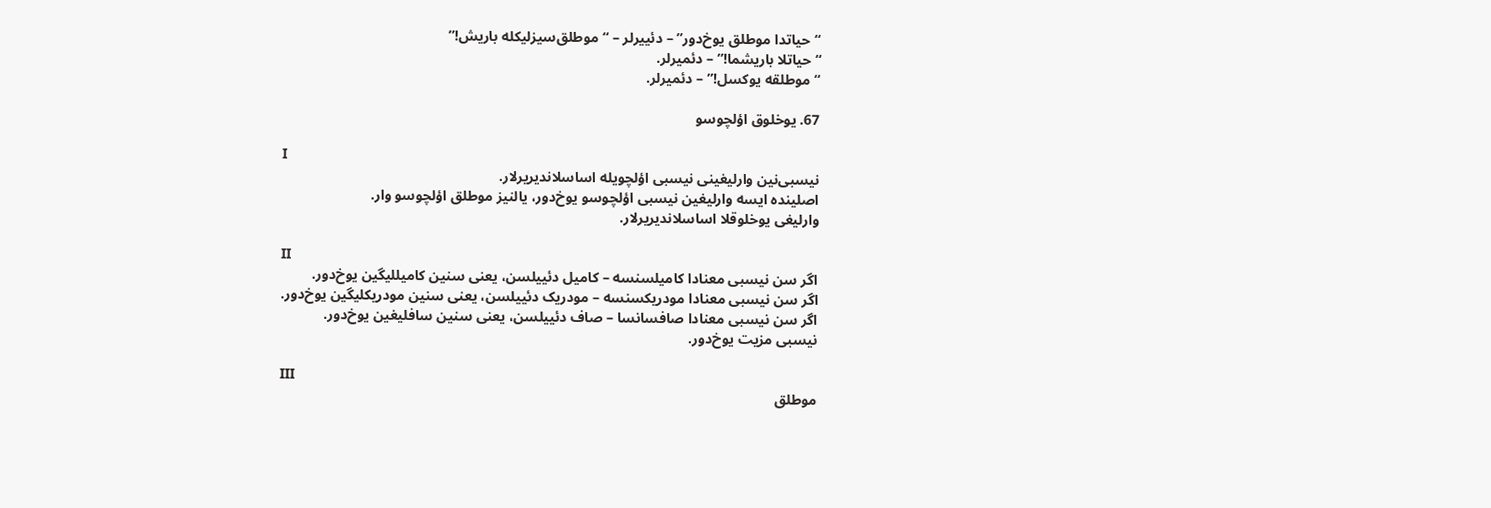“حیاتدا موطلق یوخ‌دور” – دئییرلر – “موطلق‌سیزلیکله باریش!”
“حیاتلا باریشما!” – دئمیرلر.
“موطلقه یوکسل!” – دئمیرلر.

67. یوخلوق اؤلچوسو

I
نیسبی‌نین وارلیغینی نیسبی اؤلچویله اساسلاندیریرلار.
اصلینده ایسه وارلیغین نیسبی اؤلچوسو یوخ‌دور، یالنیز موطلق اؤلچوسو وار.
وارلیغی یوخلوقلا اساسلاندیریرلار.

II
اگر سن نیسبی معنادا کامیلسنسه – کامیل دئییلسن، یعنی سنین کامیللیگین یوخ‌دور.
اگر سن نیسبی معنادا مودریکسنسه – مودریک دئییلسن، یعنی سنین مودریکلیگین یوخ‌دور.
اگر سن نیسبی معنادا صافسانسا – صاف دئییلسن، یعنی سنین سافلیغین یوخ‌دور.
نیسبی مزیت یوخ‌دور.

III
موطلق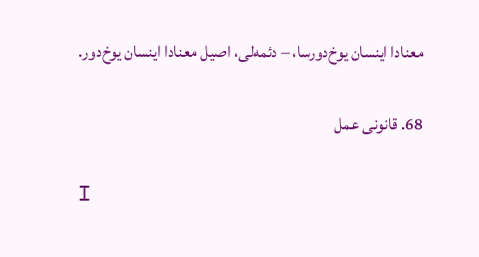معنادا اینسان یوخ‌دورسا، – دئمه‌لی، اصیل معنادا اینسان یوخ‌دور.

68. قانونی عمل

I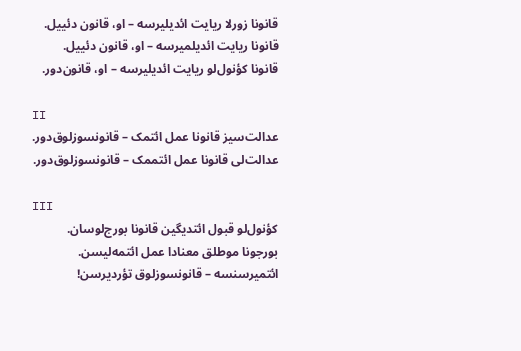قانونا زورلا ریایت ائدیلیرسه – او، قانون دئییل.
قانونا ریایت ائدیلمیرسه – او، قانون دئییل.
قانونا کؤنول‌لو ریایت ائدیلیرسه – او، قانون‌دور.

II
عدالت‌سیز قانونا عمل ائتمک – قانونسوزلوق‌دور.
عدالت‌لی قانونا عمل ائتممک – قانونسوزلوق‌دور.

III
کؤنول‌لو قبول ائتدیگین قانونا بورج‌لوسان.
بورجونا موطلق معنادا عمل ائتمه‌لیسن.
ائتمیرسنسه – قانونسوزلوق تؤردیرسن!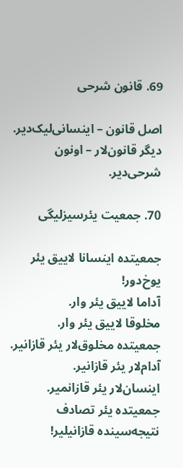69. قانون شرحی

اصل قانون – اینسانی‌لیک‌دیر.
دیگر قانون‌لار – اونون شرحی‌دیر.

70. جمعیت یئرسیزلیگی

جمعیتده اینسانا لاییق یئر یوخ‌دور!
آداما لاییق یئر وار.
مخلوقا لاییق یئر وار.
جمعیتده مخلوق‌لار یئر قازانیر. آدام‌لار یئر قازانیر.
اینسان‌لار یئر قازانمیر.
جمعیتده یئر تصادف نتیجه‌سینده قازانیلیر!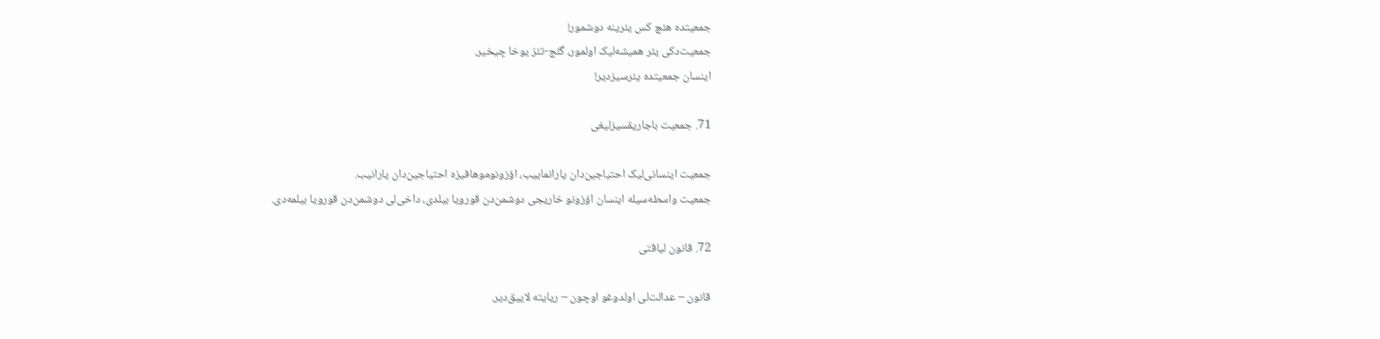جمعیتده هئچ کس یئرینه دوشمور!
جمعیت‌دکی یئر همیشه‌لیک اولمور، گئج-تئز یوخا چیخیر.
اینسان جمعیتده یئرسیزدیر!

71. جمعیت باجاریقسیزلیغی

جمعیت اینسانی‌لیک احتیاجین‌دان یارانماییب، اؤزونوموهافیزه احتیاجین‌دان یارانیب.
جمعیت واسطه‌سیله اینسان اؤزونو خاریجی دوشمن‌دن قورویا بیلدی، داخی‌لی دوشمن‌دن قورویا بیلمه‌دی.

72. قانون لیاقتی

قانون – عدالت‌لی اولدوغو اوچون – ریایته لاییق‌دیر.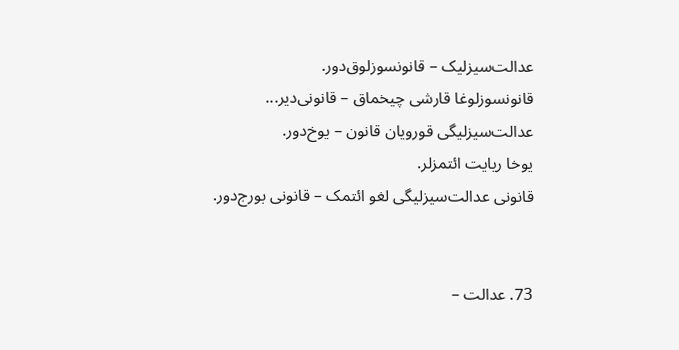عدالت‌سیزلیک – قانونسوزلوق‌دور.
قانونسوزلوغا قارشی چیخماق – قانونی‌دیر...
عدالت‌سیزلیگی قورویان قانون – یوخ‌دور.
یوخا ریایت ائتمزلر.
قانونی عدالت‌سیزلیگی لغو ائتمک – قانونی بورج‌دور.


73. عدالت –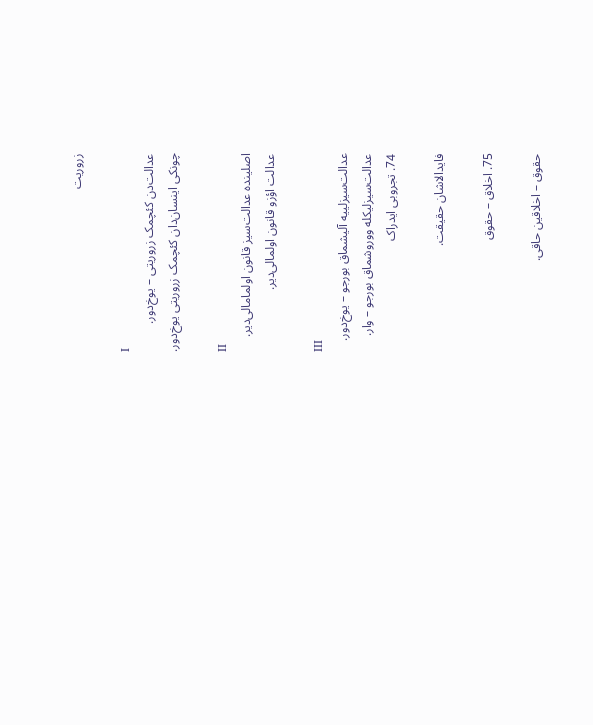زروریت

I
عدالت‌دن کئچمک زروریتی – یوخ‌دور.
چونکی اینسان‌دان کئچمک زروریتی یوخ‌دور.

II
اصلینده عدالت‌سیز قانون اولماما‌لی‌دیر.
عدالت اؤزو قانون اولما‌لی‌دیر.

III
عدالت‌سیزلییه آلیشماق بورجو – یوخ‌دور.
عدالت‌سیزلیکله ووروشماق بورجو – وار.
74. تجروبی ایدراک

فایدا‌لاشان حقیقت.

75. اخلاق – حقوق

حقوق – اخلاقین حاقی.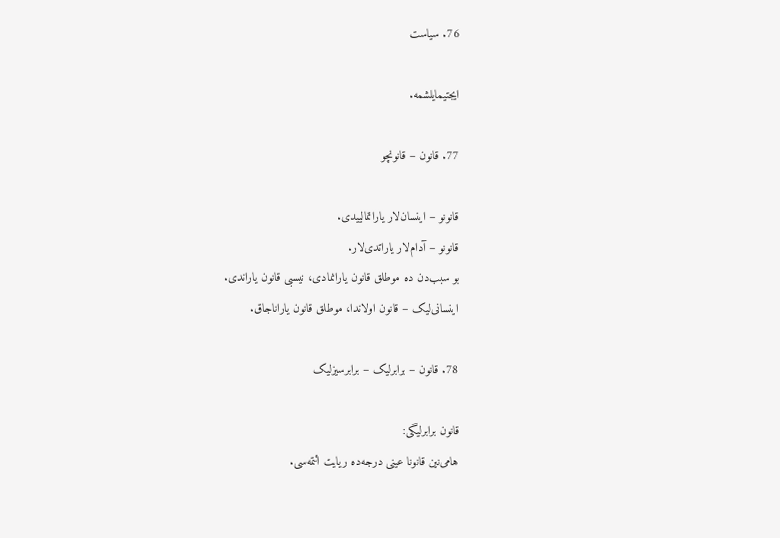76. سیاست

ایجتیمایلشمه.

77. قانون – قانونچو

قانونو – اینسان‌لار یاراتمالییدی.
قانونو – آدام‌لار یاراتدی‌لار.
بو سبب‌دن ده موطلق قانون یارانمادی، نیسبی قانون یاراندی.
اینسانی‌لیک – قانون اولاندا، موطلق قانون یارانا‌جاق.

78. قانون – برابرلیک – برابرسیزلیک

قانون برابرلیگی:
هامی‌نین قانونا عینی درجه‌ده ریایت ائتمه‌سی.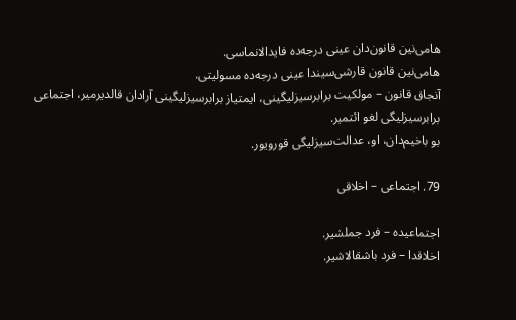هامی‌نین قانون‌دان عینی درجه‌ده فایدالانماسی.
هامی‌نین قانون قارشی‌سیندا عینی درجه‌ده مسولیتی.
آنجاق قانون – مولکیت برابرسیزلیگینی، ایمتیاز برابرسیزلیگینی آرا‌دان قالدیرمیر، اجتماعی برابرسیزلیگی لغو ائتمیر.
بو باخیم‌دان، او، عدالت‌سیزلیگی قورویور.

79. اجتماعی – اخلاقی

اجتماعیده – فرد جملشیر.
اخلاقدا – فرد باشقالاشیر.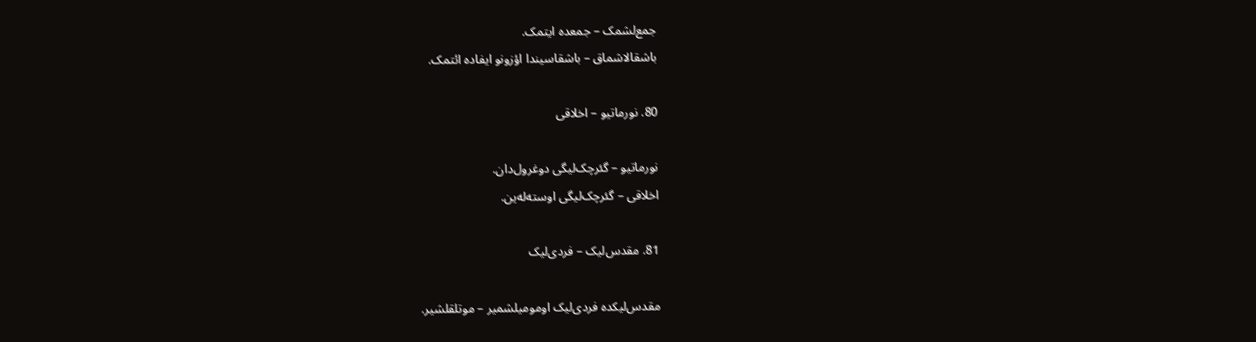جمع‌لشمک – جمعده ایتمک.
باشقا‌لاشماق – باشقاسیندا اؤزونو ایفاده ائتمک.

80. نورماتیو – اخلاقی

نورماتیو – گئرچک‌لیگی دوغرول‌دان.
اخلاقی – گئرچک‌لیگی اوسته‌له‌ین.

81. مقدس‌لیک – فردی‌لیک

مقدس‌لیکده فردی‌لیک اومومیلشمیر – موتلقلشیر.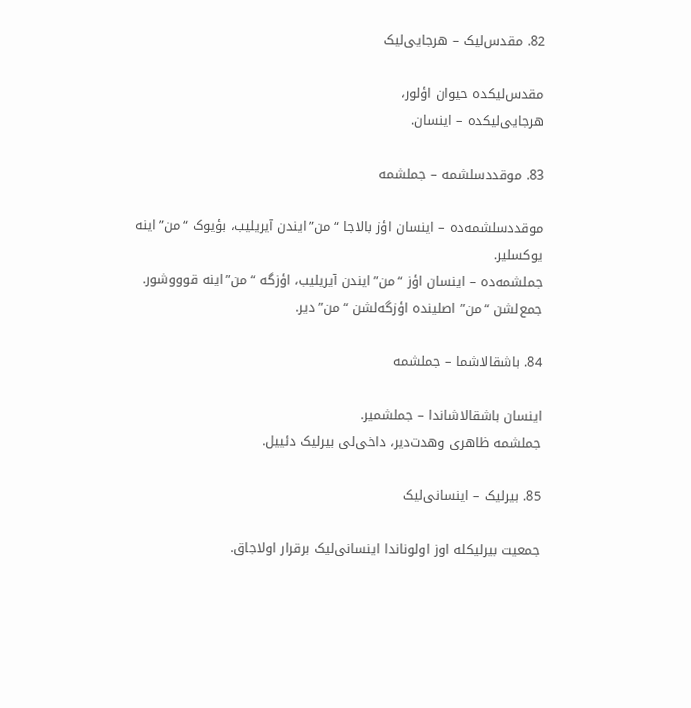82. مقدس‌لیک – هرجایی‌لیک

مقدس‌لیکده حیوان اؤلور،
هرجایی‌لیکده – اینسان.

83. موقددسلشمه – جملشمه

موقددسلشمه‌ده – اینسان اؤز بالاجا “من”ایندن آیریلیب، بؤیوک “من”اینه یوکسلیر.
جملشمه‌ده – اینسان اؤز “من”ایندن آیریلیب، اؤزگه “من”اینه قوووشور.
جمع‌لشن “من” اصلینده اؤزگه‌لشن “من”دیر.

84. باشقالاشما – جملشمه

اینسان باشقا‌لاشاندا – جملشمیر.
جملشمه ظاهری وهدت‌دیر، داخی‌لی بیرلیک دئییل.

85. بیرلیک – اینسانی‌لیک

جمعیت بیرلیکله اوز اولوناندا اینسانی‌لیک برقرار اولا‌جاق.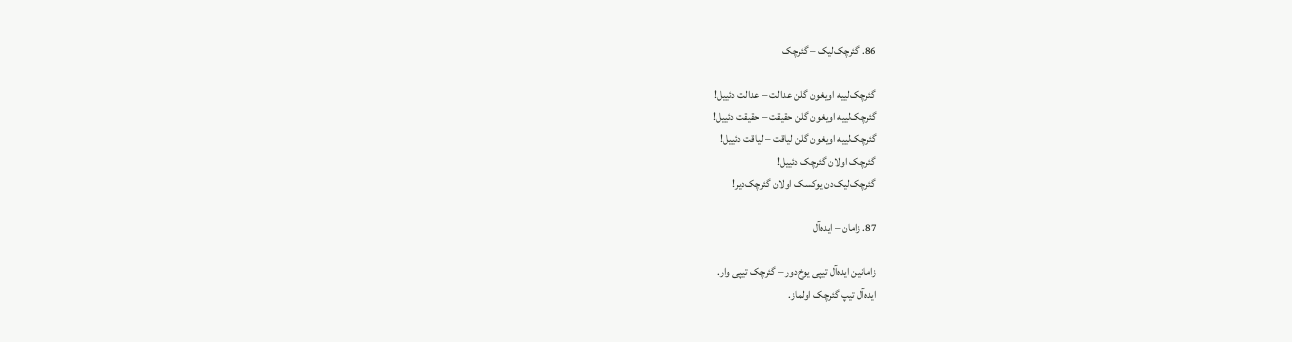86. گئرچک‌لیک – گئرچک

گئرچک‌لییه اویغون گلن عدالت – عدالت دئییل!
گئرچک‌لییه اویغون گلن حقیقت – حقیقت دئییل!
گئرچک‌لییه اویغون گلن لیاقت – لیاقت دئییل!
گئرچک اولان گئرچک دئییل!
گئرچک‌لیک‌دن یوکسک اولان گئرچک‌دیر!

87. زامان – ایده‌آل

زامانین ایده‌آل تیپی یوخ‌دور – گئرچک تیپی وار.
ایده‌آل تیپ گئرچک اولماز.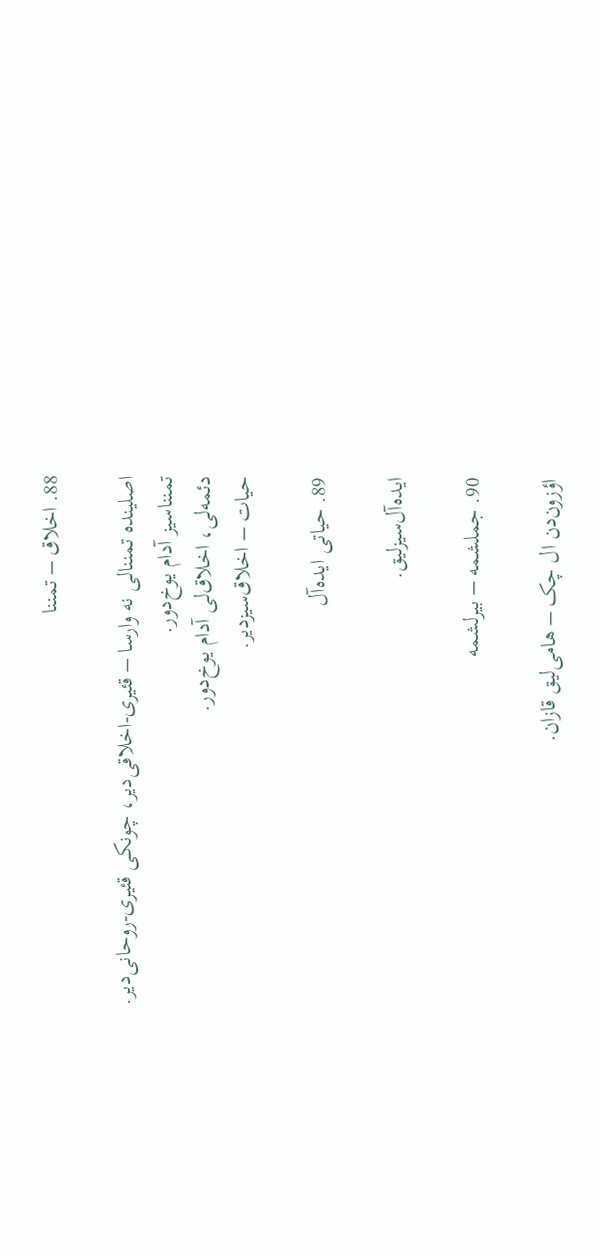88. اخلاق – تمننا

اصلینده تمننا‌لی نه وارسا – قئیری-اخلاقی‌دیر، چونکی قئیری-روحانی‌دیر.
تمننا‌سیز آدام یوخ‌دور.
دئمه‌لی، اخلاق‌لی آدام یوخ‌دور.
حیات – اخلاق‌سیزدیر.

89. حیاتی ایده‌آل

ایده‌آل‌سیزلیق.

90. جملشمه – بیرلشمه

اؤزون‌دن ال چک – هامی‌لیق قازان.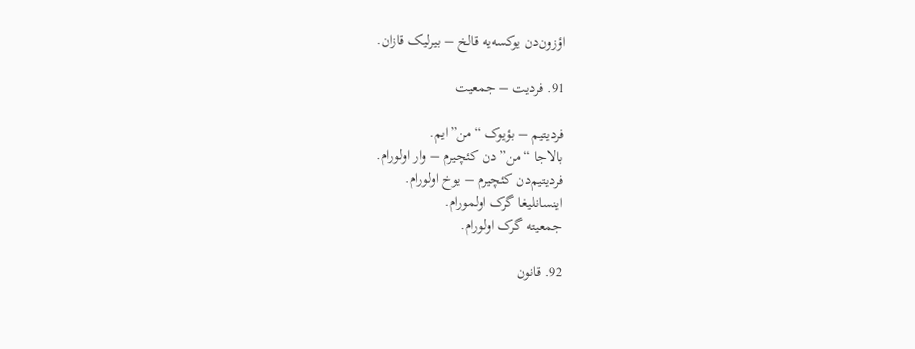اؤزون‌دن یوکسه‌یه قالخ – بیرلیک قازان.

91. فردیت – جمعیت

فردیتیم – بؤیوک “من”ایم.
بالاجا “من”دن کئچیرم – وار اولورام.
فردیتیم‌دن کئچیرم – یوخ اولورام.
اینسانلیغا گرک اولمورام.
جمعیته گرک اولورام.

92. قانون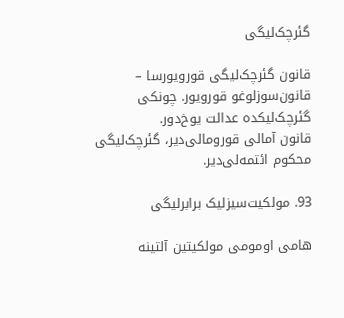گئرچک‌لیگی

قانون گئرچک‌لیگی قورویورسا – قانون‌سوزلوغو قورویور. چونکی گئرچک‌لیکده عدالت یوخ‌دور.
قانون آما‌لی قوروما‌لی‌دیر، گئرچک‌لیگی محکوم ائتمه‌لی‌دیر.

93. مولکیت‌سیزلیک برابرلیگی

هامی اومومی مولکیتین آلتینه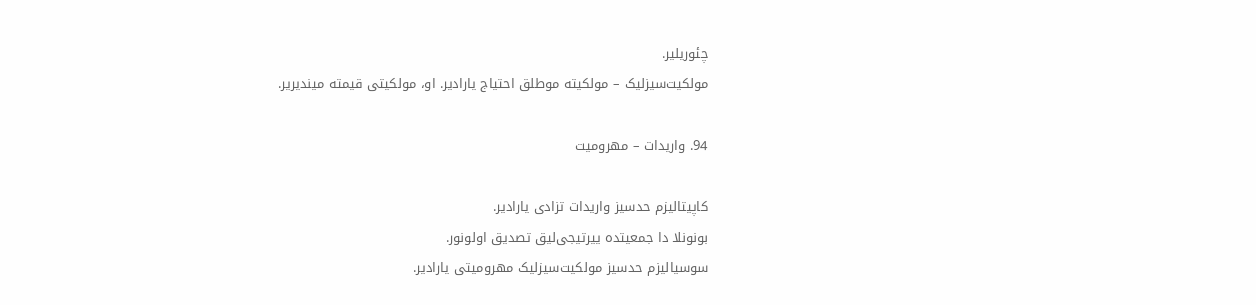چئوریلیر.
مولکیت‌سیزلیک – مولکیته موطلق احتیاج یارا‌دیر. او، مولکیتی قیمته میندیریر.

94. واریدات – مهرومیت

کاپیتالیزم حدسیز واریدات تزادی یارا‌دیر.
بونونلا دا جمعیتده ییرتیجی‌لیق تصدیق اولونور.
سوسیالیزم حدسیز مولکیت‌سیزلیک مهرومیتی یارا‌دیر.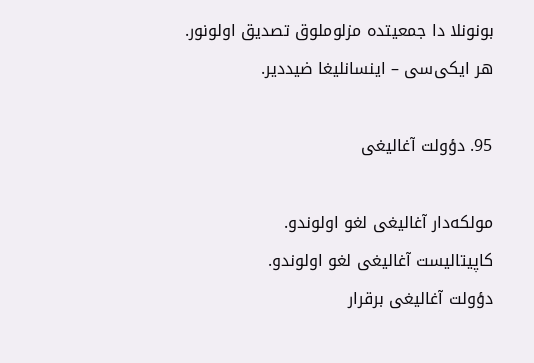بونونلا دا جمعیتده مزلوملوق تصدیق اولونور.
هر ایکی‌سی – اینسانلیغا ضیددیر.

95. دؤولت آغالیغی

مولکه‌دار آغا‌لیغی لغو اولوندو.
کاپیتالیست آغا‌لیغی لغو اولوندو.
دؤولت آغا‌لیغی برقرار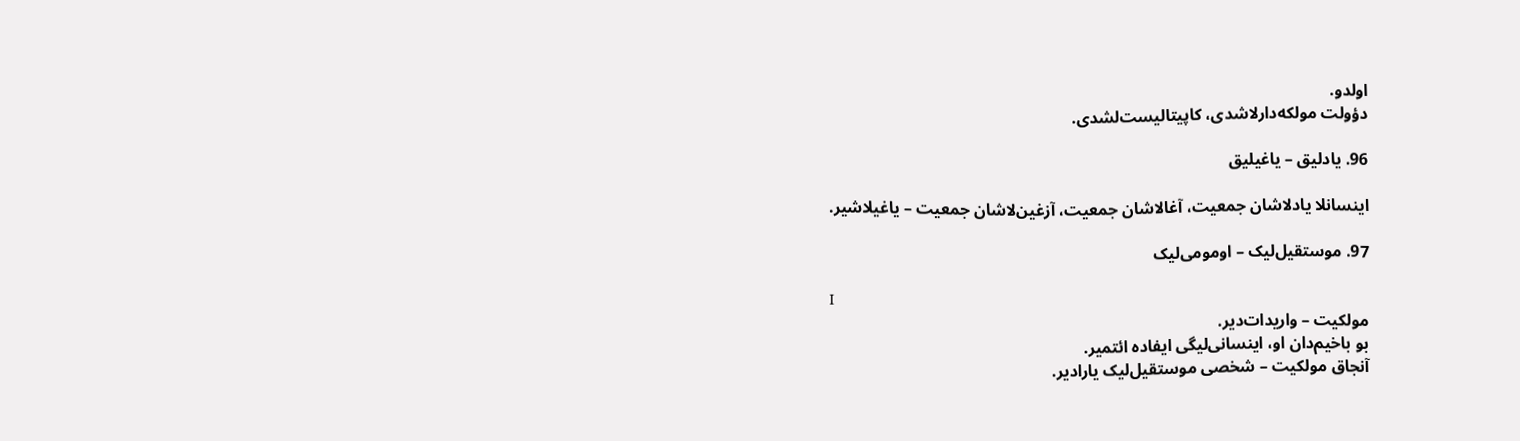اولدو.
دؤولت مولکه‌دارلاشدی، کاپیتالیست‌لشدی.

96. یادلیق – یاغیلیق

اینسانلا یادلاشان جمعیت، آغا‌لاشان جمعیت، آزغین‌لاشان جمعیت – یاغیلاشیر.

97. موستقیل‌لیک – اومومی‌لیک

I
مولکیت – واریدات‌دیر.
بو باخیم‌دان او، اینسانی‌لیگی ایفاده ائتمیر.
آنجاق مولکیت – شخصی موستقیل‌لیک یارا‌دیر.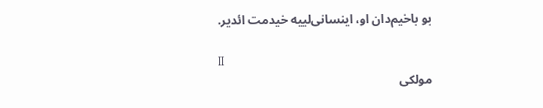بو باخیم‌دان او، اینسانی‌لییه خیدمت ائدیر.

II
مولکی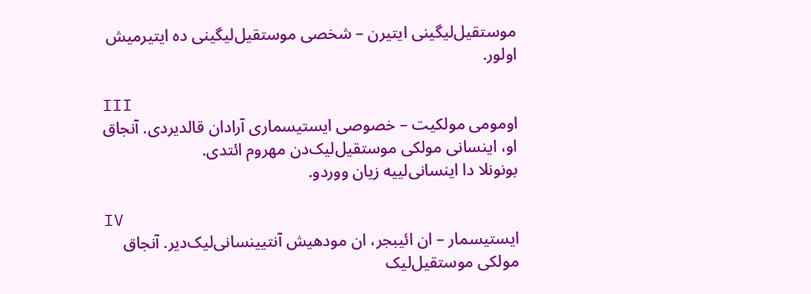موستقیل‌لیگینی ایتیرن – شخصی موستقیل‌لیگینی ده ایتیرمیش اولور.

III
اومومی مولکیت – خصوصی ایستیسماری آرا‌دان قالدیردی. آنجاق او، اینسانی مولکی موستقیل‌لیک‌دن مهروم ائتدی.
بونونلا دا اینسانی‌لییه زیان ووردو.

IV
ایستیسمار – ان ائیبجر، ان مودهیش آنتیینسانی‌لیک‌دیر. آنجاق مولکی موستقیل‌لیک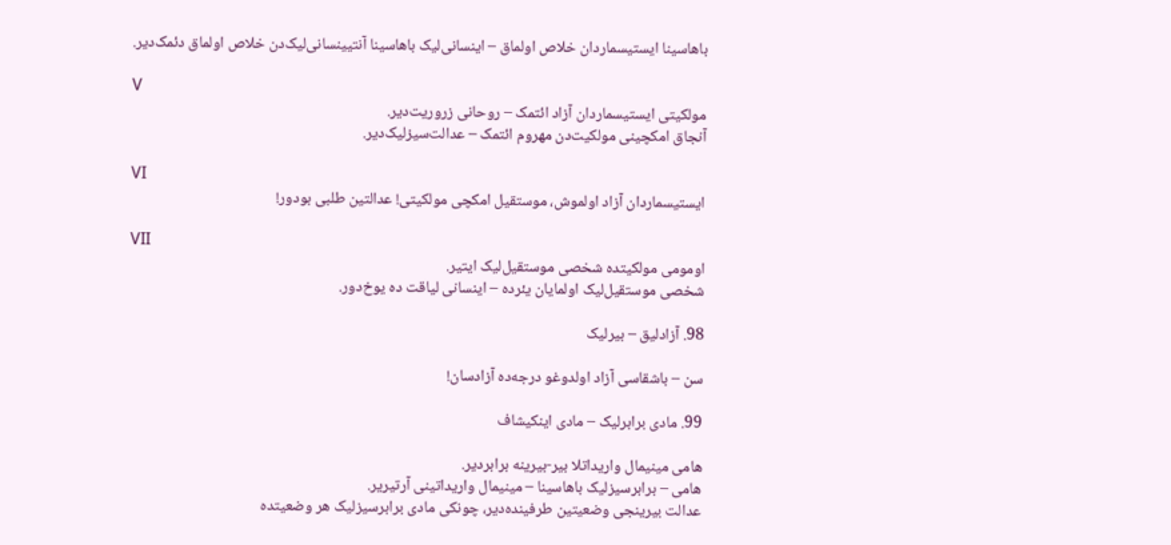باهاسینا ایستیسماردان خلاص اولماق – اینسانی‌لیک باهاسینا آنتیینسانی‌لیک‌دن خلاص اولماق دئمک‌دیر.

V
مولکیتی ایستیسماردان آزاد ائتمک – روحانی زروریت‌دیر.
آنجاق امکچینی مولکیت‌دن مهروم ائتمک – عدالت‌سیزلیک‌دیر.

VI
ایستیسماردان آزاد اولموش، موستقیل امکچی مولکیتی! عدالتین طلبی بودور!

VII
اومومی مولکیتده شخصی موستقیل‌لیک ایتیر.
شخصی موستقیل‌لیک اولمایان یئرده – اینسانی لیاقت ده یوخ‌دور.

98. آزادلیق – بیرلیک

سن – باشقاسی آزاد اولدوغو درجه‌ده آزادسان!

99. مادی برابرلیک – مادی اینکیشاف

هامی مینیمال واریداتلا بیر-بیرینه برابردیر.
هامی – برابرسیزلیک باهاسینا – مینیمال واریداتینی آرتیریر.
عدالت بیرینجی وضعیتین طرفینده‌دیر، چونکی مادی برابرسیزلیک هر وضعیتده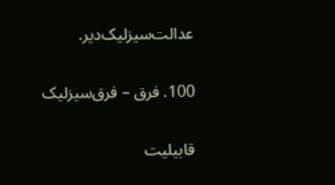عدالت‌سیزلیک‌دیر.

100. فرق – فرق‌سیزلیک

قابیلیت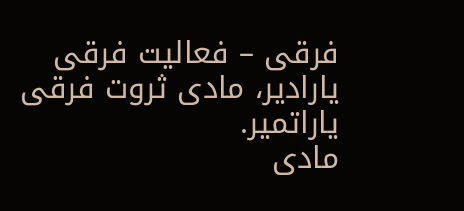فرقی – فعالیت فرقی یارا‌دیر، مادی ثروت فرقی یاراتمیر.
مادی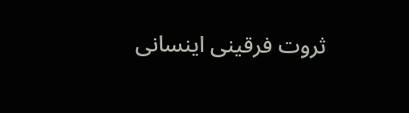ثروت فرقینی اینسانی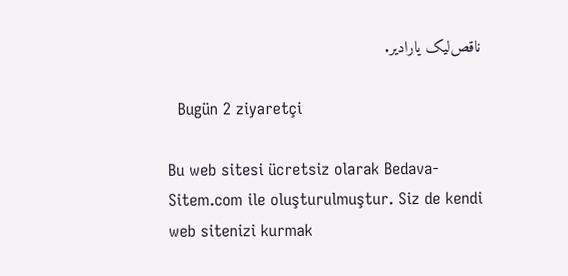ناقص‌لیک یارا‌دیر.

  Bugün 2 ziyaretçi

Bu web sitesi ücretsiz olarak Bedava-Sitem.com ile oluşturulmuştur. Siz de kendi web sitenizi kurmak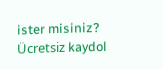ister misiniz?
Ücretsiz kaydol